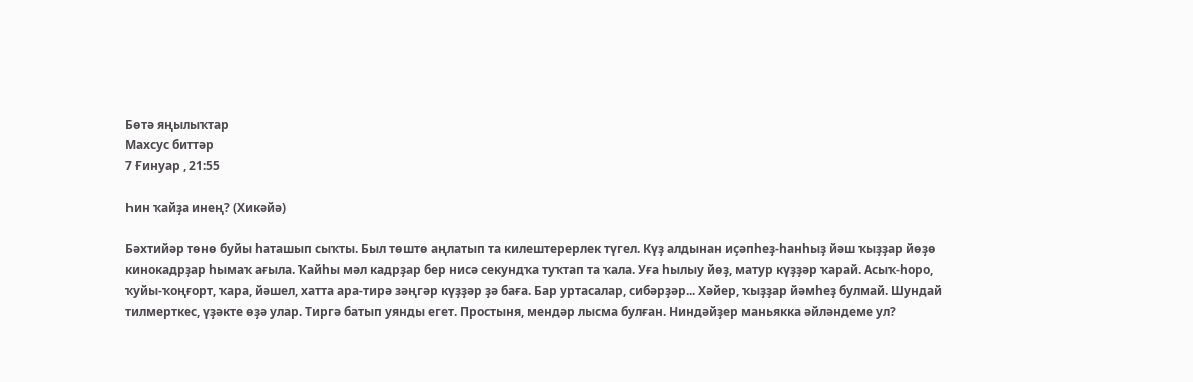Бөтә яңылыҡтар
Махсус биттәр
7 Ғинуар , 21:55

Һин ҡайҙа инең? (Хикәйә)

Бәхтийәр төнө буйы һаташып сыҡты. Был төштө аңлатып та килештерерлек түгел. Күҙ алдынан иҫәпһеҙ-һанһыҙ йәш ҡыҙҙар йөҙө кинокадрҙар һымаҡ ағыла. Ҡайһы мәл кадрҙар бер нисә секундҡа туҡтап та ҡала. Уға һылыу йөҙ, матур күҙҙәр ҡарай. Асыҡ-һоро, ҡуйы-ҡоңғорт, ҡара, йәшел, хатта ара-тирә зәңгәр күҙҙәр ҙә баға. Бар уртасалар, сибәрҙәр... Хәйер, ҡыҙҙар йәмһеҙ булмай. Шундай тилмерткес, үҙәкте өҙә улар. Тиргә батып уянды егет. Простыня, мендәр лысма булған. Ниндәйҙер маньякка әйләндеме ул?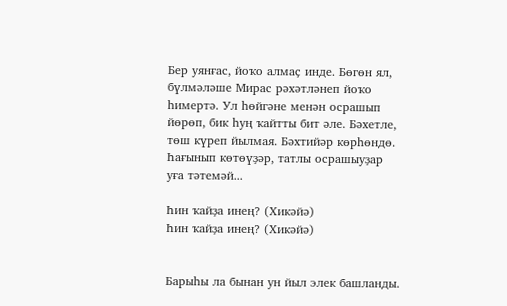Бер уянғас, йоҡо алмаҫ инде. Бөгөн ял, бүлмәләше Мирас рәхәтләнеп йоҡо һимертә. Ул һөйгәне менән осрашып йөрөп, бик һуң ҡайтты бит әле. Бәхетле, төш күреп йылмая. Бәхтийәр көрһөндө. Һағынып көтөүҙәр, татлы осрашыуҙар уға тәтемәй...

Һин ҡайҙа инең? (Хикәйә)
Һин ҡайҙа инең? (Хикәйә)


Барыһы ла бынан ун йыл элек башланды.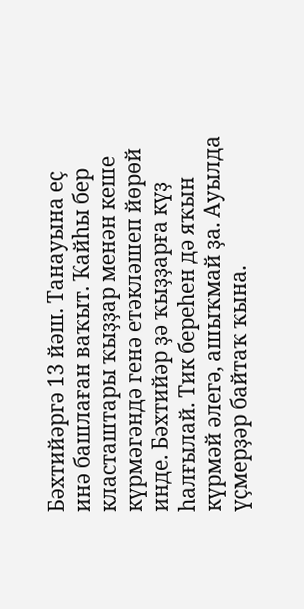Бәхтийәргә 13 йәш. Танауына еҫ инә башлаған ваҡыт. Ҡайһы бер класташтары ҡыҙҙар менән кеше күрмәгәндә генә етәкләшеп йөрөй инде. Бәхтийәр ҙә ҡыҙҙарға күҙ һалғылай. Тик береһен дә яҡын күрмәй әлегә, ашыҡмай ҙа. Ауылда үҫмерҙәр байтаҡ ҡына.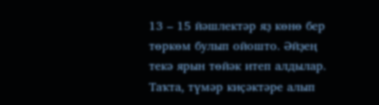13 – 15 йәшлектәр яҙ көнө бер төркөм булып ойошто. Әйҙең текә ярын төйәк итеп алдылар. Таҡта, түмәр киҫәктәре алып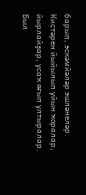барып, эскәмйәләр эшләнеләр. Кистәрен йыйылып уйын ҡоралар, йырлайҙар, усаҡ яғып ултыралар.
Был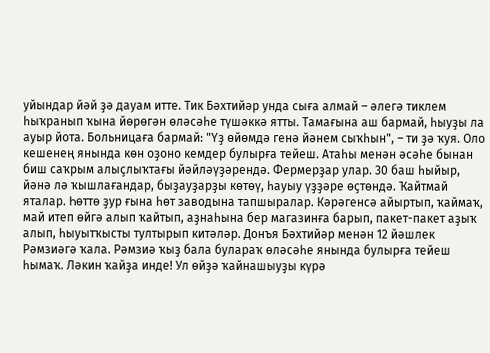уйындар йәй ҙә дауам итте. Тик Бәхтийәр унда сыға алмай – әлегә тиклем һыҡранып ҡына йөрөгән өләсәһе түшәккә ятты. Тамағына аш бармай, һыуҙы ла ауыр йота. Больницаға бармай: "Үҙ өйөмдә генә йәнем сыҡһын", – ти ҙә ҡуя. Оло кешенең янында көн оҙоно кемдер булырға тейеш. Атаһы менән әсәһе бынан биш саҡрым алыҫлыҡтағы йәйләүҙәрендә. Фермерҙар улар. 30 баш һыйыр, йәнә лә ҡышлағандар, быҙауҙарҙы көтөү, һауыу үҙҙәре өҫтөндә. Ҡайтмай яталар. Һөттө ҙур ғына һөт заводына тапшыралар. Кәрәгенсә айыртып, ҡаймаҡ, май итеп өйгә алып ҡайтып, аҙнаһына бер магазинға барып, пакет-пакет аҙыҡ алып, һыуытҡысты тултырып китәләр. Донъя Бәхтийәр менән 12 йәшлек Рәмзиәгә ҡала. Рәмзиә ҡыҙ бала булараҡ өләсәһе янында булырға тейеш һымаҡ. Ләкин ҡайҙа инде! Ул өйҙә ҡайнашыуҙы күрә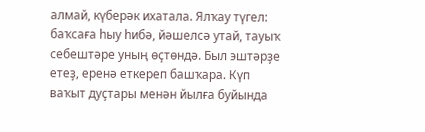алмай, күберәк ихатала. Ялҡау түгел: баҡсаға һыу һибә, йәшелсә утай, тауыҡ себештәре уның өҫтөндә. Был эштәрҙе етеҙ, еренә еткереп башҡара. Күп ваҡыт дуҫтары менән йылға буйында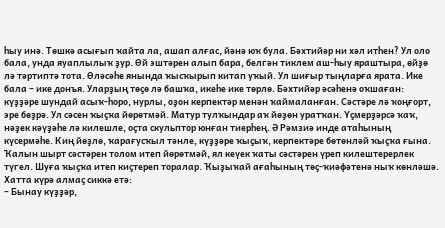һыу инә. Төшкә асығып ҡайта ла, ашап алғас, йәнә юҡ була. Бәхтийәр ни хәл итһен? Ул оло бала, унда яуаплылыҡ ҙур. Өй эштәрен алып бара, белгән тиклем аш-һыу яраштыра, өйҙө лә тәртиптә тота. Өләсәһе янында ҡысҡырып китап уҡый. Ул шиғыр тыңларға ярата. Ике бала – ике донъя. Уларҙың төҫө лә башҡа, икеһе ике төрлө. Бәхтийәр әсәһенә оҡшаған: күҙҙәре шундай асыҡ-һоро, нурлы, оҙон керпектәр менән ҡаймаланған. Сәстәре лә ҡоңғорт, эре бөҙрә. Ул сәсен ҡыҫҡа йөрөтмәй. Матур тулҡындар аҡ йөҙөн уратҡан. Үҫмерҙәрсә ҡаҡ, нәҙек кәүҙәһе лә килешле, оҫта скульптор юнған тиерһең. Ә Рәмзиә инде атаһының күсермәһе. Киң йөҙлө, ҡарағусҡыл тәнле, күҙҙәре ҡыҫыҡ, керпектәре бөтөнләй ҡыҫҡа ғына. Ҡалын шырт сәстәрен толом итеп йөрөтмәй, ял кеүек ҡаты сәстәрен үреп килештерерлек түгел. Шуға ҡыҫҡа итеп киҫтереп торалар. Ҡыҙыҡай ағаһының төҫ-ҡиәфәтенә ныҡ көнләшә. Хатта күрә алмаҫ сиккә етә:
– Бынау күҙҙәр,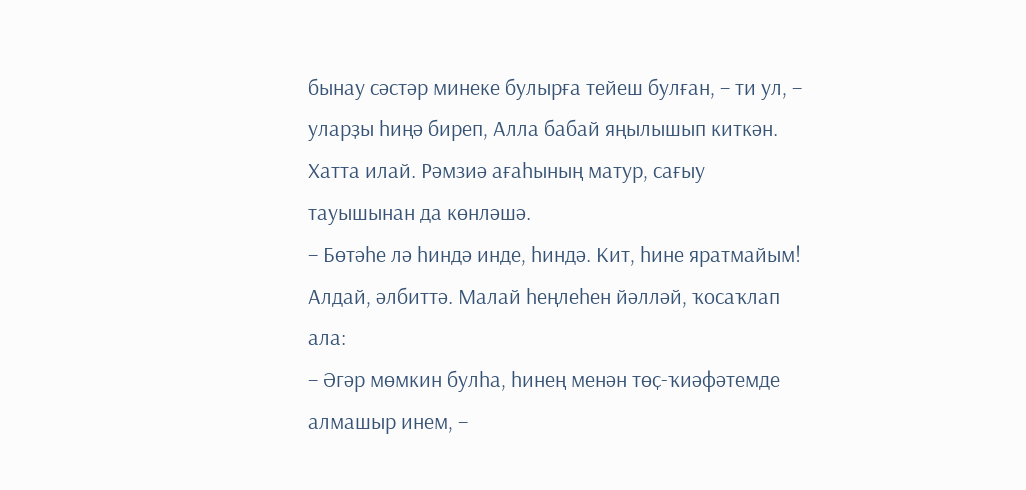бынау сәстәр минеке булырға тейеш булған, – ти ул, – уларҙы һиңә биреп, Алла бабай яңылышып киткән.
Хатта илай. Рәмзиә ағаһының матур, сағыу тауышынан да көнләшә.
– Бөтәһе лә һиндә инде, һиндә. Кит, һине яратмайым!
Алдай, әлбиттә. Малай һеңлеһен йәлләй, ҡосаҡлап ала:
– Әгәр мөмкин булһа, һинең менән төҫ-ҡиәфәтемде алмашыр инем, –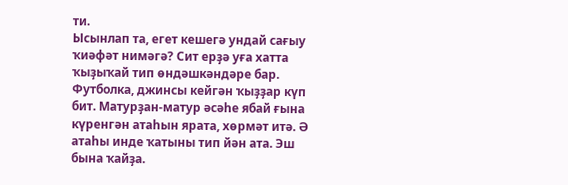ти.
Ысынлап та, егет кешегә ундай сағыу ҡиәфәт нимәгә? Сит ерҙә уға хатта ҡыҙыҡай тип өндәшкәндәре бар. Футболка, джинсы кейгән ҡыҙҙар күп бит. Матурҙан-матур әсәһе ябай ғына күренгән атаһын ярата, хөрмәт итә. Ә атаһы инде ҡатыны тип йән ата. Эш бына ҡайҙа.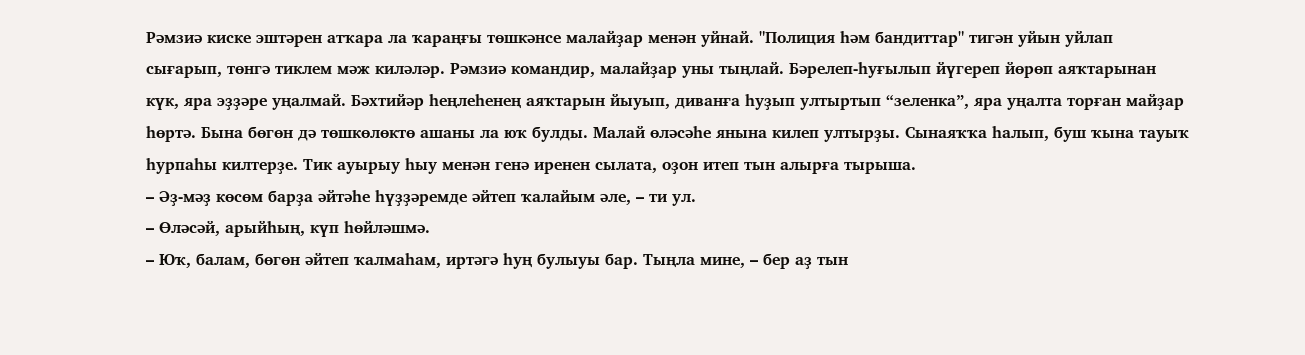Рәмзиә киске эштәрен атҡара ла ҡараңғы төшкәнсе малайҙар менән уйнай. "Полиция һәм бандиттар" тигән уйын уйлап сығарып, төнгә тиклем мәж киләләр. Рәмзиә командир, малайҙар уны тыңлай. Бәрелеп-һуғылып йүгереп йөрөп аяҡтарынан күк, яра эҙҙәре уңалмай. Бәхтийәр һеңлеһенең аяҡтарын йыуып, диванға һуҙып ултыртып “зеленка”, яра уңалта торған майҙар һөртә. Бына бөгөн дә төшкөлөктө ашаны ла юҡ булды. Малай өләсәһе янына килеп ултырҙы. Сынаяҡҡа һалып, буш ҡына тауыҡ һурпаһы килтерҙе. Тик ауырыу һыу менән генә иренен сылата, оҙон итеп тын алырға тырыша.
– Әҙ-мәҙ көсөм барҙа әйтәһе һүҙҙәремде әйтеп ҡалайым әле, – ти ул.
– Өләсәй, арыйһың, күп һөйләшмә.
– Юҡ, балам, бөгөн әйтеп ҡалмаһам, иртәгә һуң булыуы бар. Тыңла мине, – бер аҙ тын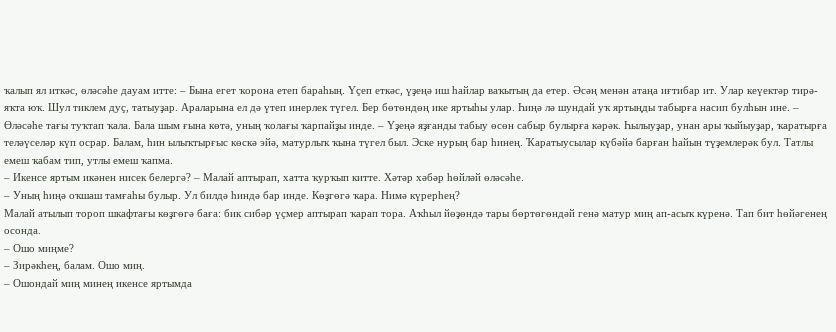ҡалып ял иткәс, өләсәһе дауам итте: – Бына егет ҡорона етеп бараһың. Үҫеп еткәс, үҙеңә иш һайлар ваҡытың да етер. Әсәң менән атаңа иғтибар ит. Улар кеүектәр тирә-яҡта юҡ. Шул тиклем дуҫ, татыуҙар. Араларына ел дә үтеп инерлек түгел. Бер бөтөндөң ике яртыһы улар. Һиңә лә шундай уҡ яртыңды табырға насип булһын ине. – Өләсәһе тағы туҡтап ҡала. Бала шым ғына көтә, уның ҡолағы ҡарпайҙы инде. – Үҙеңә яҙғанды табыу өсөн сабыр булырға кәрәк. Һылыуҙар, унан ары ҡыйыуҙар, ҡаратырға теләүселәр күп осрар. Балам, һин ылыҡтырғыс көскә эйә, матурлыҡ ҡына түгел был. Эске нурың бар һинең. Ҡаратыусылар күбәйә барған һайын түҙемлерәк бул. Татлы емеш ҡабам тип, утлы емеш ҡапма.
– Икенсе яртым икәнен нисек белергә? – Малай аптырап, хатта ҡурҡып китте. Хәтәр хәбәр һөйләй өләсәһе.
– Уның һиңә оҡшаш тамғаһы булыр. Ул билдә һиндә бар инде. Көҙгөгә ҡара. Нимә күрерһең?
Малай атылып тороп шкафтағы көҙгөгә баға: бик сибәр үҫмер аптырап ҡарап тора. Аҡһыл йөҙөндә тары бөртөгөндәй генә матур миң ап-асыҡ күренә. Тап бит һөйәгенең осонда.
– Ошо миңме?
– Зирәкһең, балам. Ошо миң.
– Ошондай миң минең икенсе яртымда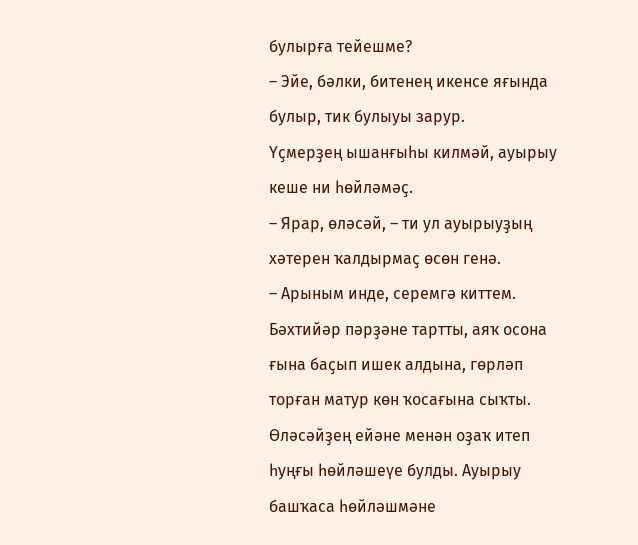булырға тейешме?
– Эйе, бәлки, битенең икенсе яғында булыр, тик булыуы зарур.
Үҫмерҙең ышанғыһы килмәй, ауырыу кеше ни һөйләмәҫ.
– Ярар, өләсәй, – ти ул ауырыуҙың хәтерен ҡалдырмаҫ өсөн генә.
– Арыным инде, серемгә киттем.
Бәхтийәр пәрҙәне тартты, аяҡ осона ғына баҫып ишек алдына, гөрләп торған матур көн ҡосағына сыҡты.
Өләсәйҙең ейәне менән оҙаҡ итеп һуңғы һөйләшеүе булды. Ауырыу башҡаса һөйләшмәне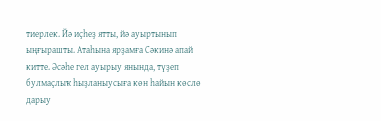тиерлек. Йә иҫһеҙ ятты, йә ауыртынып ыңғырашты. Атаһына ярҙамға Сәкинә апай китте. Әсәһе гел ауырыу янында, түҙеп булмаҫлыҡ һыҙланыусыға көн һайын көслө дарыу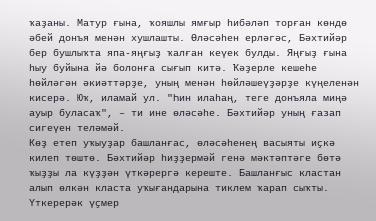ҡаҙаны. Матур ғына, ҡояшлы ямғыр һибәләп торған көндө әбей донъя менән хушлашты. Өләсәһен ерләгәс, Бәхтийәр бер бушлыҡта япа-яңғыҙ ҡалған кеүек булды. Яңғыҙ ғына һыу буйына йә болонға сығып китә. Ҡәҙерле кешеһе һөйләгән әкиәттәрҙе, уның менән һөйләшеүҙәрҙе күңеленән кисерә. Юҡ, иламай ул. "Һин илаһаң, теге донъяла миңә ауыр буласаҡ", – ти ине өләсәһе. Бәхтийәр уның ғазап сигеүен теләмәй.
Көҙ етеп уҡыуҙар башланғас, өләсәһенең васыяты иҫкә килеп төштө. Бәхтийәр һиҙҙермәй генә мәктәптәге бөтә ҡыҙҙы ла күҙҙән үткәрергә кереште. Башланғыс кластан алып өлкән класта уҡығандарына тиклем ҡарап сыҡты. Үткерерәк үҫмер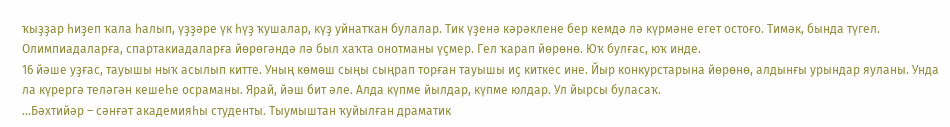ҡыҙҙар һиҙеп ҡала һалып, үҙҙәре үк һүҙ ҡушалар, күҙ уйнатҡан булалар. Тик үҙенә кәрәклене бер кемдә лә күрмәне егет остоғо. Тимәк, бында түгел. Олимпиадаларға, спартакиадаларға йөрөгәндә лә был хаҡта онотманы үҫмер. Гел ҡарап йөрөнө. Юҡ булғас, юҡ инде.
16 йәше уҙғас, тауышы ныҡ асылып китте. Уның көмөш сыңы сыңрап торған тауышы иҫ киткес ине. Йыр конкурстарына йөрөнө, алдынғы урындар яуланы. Унда ла күрергә теләгән кешеһе осраманы. Ярай, йәш бит әле. Алда күпме йылдар, күпме юлдар. Ул йырсы буласаҡ.
...Бәхтийәр – сәнғәт академияһы студенты. Тыумыштан ҡуйылған драматик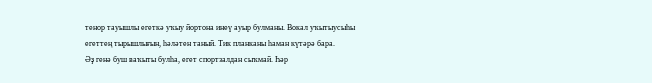тенор тауышлы егеткә уҡыу йортона инеү ауыр булманы. Вокал уҡытыусыһы егеттең тырышлығын, һәләтен таный. Тик планканы һаман күтәрә бара.
Әҙ генә буш ваҡыты булһа, егет спортзалдан сыҡмай. Һәр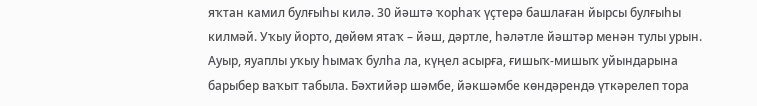яҡтан камил булғыһы килә. 30 йәштә ҡорһаҡ үҫтерә башлаған йырсы булғыһы килмәй. Уҡыу йорто, дөйөм ятаҡ – йәш, дәртле, һәләтле йәштәр менән тулы урын. Ауыр, яуаплы уҡыу һымаҡ булһа ла, күңел асырға, ғишыҡ-мишыҡ уйындарына барыбер ваҡыт табыла. Бәхтийәр шәмбе, йәкшәмбе көндәрендә үткәрелеп тора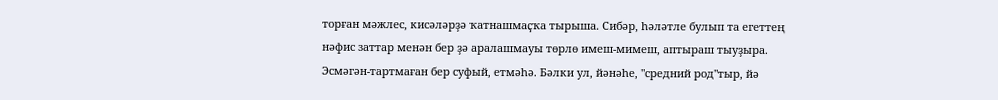торған мәжлес, кисәләрҙә ҡатнашмаҫҡа тырыша. Сибәр, һәләтле булып та егеттең нәфис заттар менән бер ҙә аралашмауы төрлө имеш-мимеш, аптыраш тыуҙыра. Эсмәгән-тартмаған бер суфый, етмәһә. Бәлки ул, йәнәһе, "средний род"тыр, йә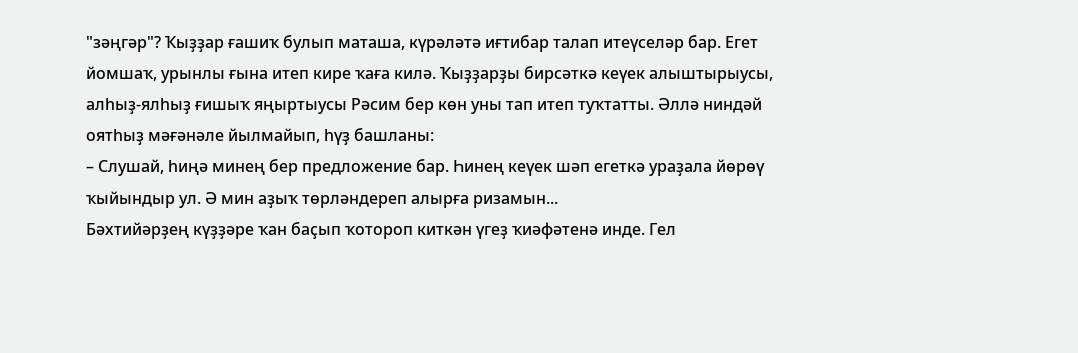"зәңгәр"? Ҡыҙҙар ғашиҡ булып маташа, күрәләтә иғтибар талап итеүселәр бар. Егет йомшаҡ, урынлы ғына итеп кире ҡаға килә. Ҡыҙҙарҙы бирсәткә кеүек алыштырыусы, алһыҙ-ялһыҙ ғишыҡ яңыртыусы Рәсим бер көн уны тап итеп туҡтатты. Әллә ниндәй оятһыҙ мәғәнәле йылмайып, һүҙ башланы:
– Слушай, һиңә минең бер предложение бар. Һинең кеүек шәп егеткә ураҙала йөрөү ҡыйындыр ул. Ә мин аҙыҡ төрләндереп алырға ризамын...
Бәхтийәрҙең күҙҙәре ҡан баҫып ҡотороп киткән үгеҙ ҡиәфәтенә инде. Гел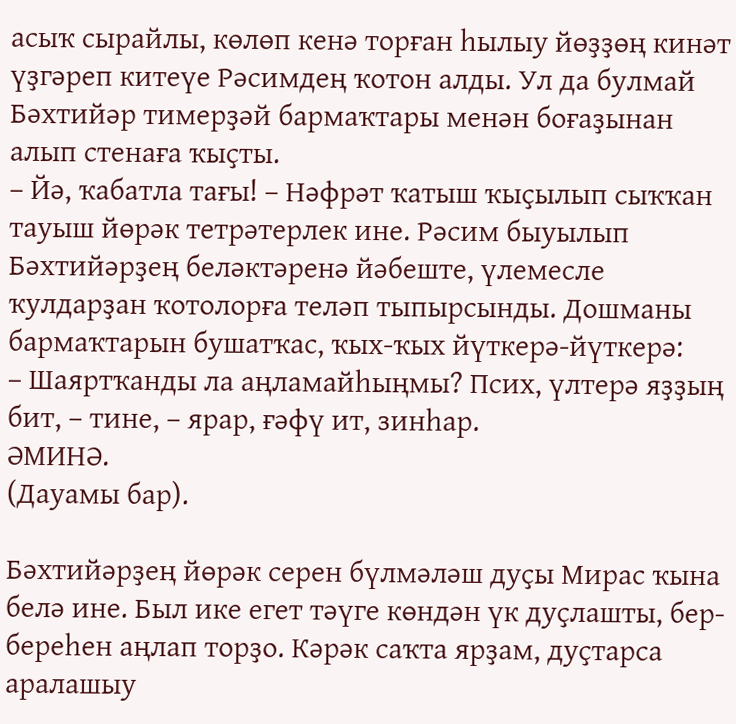асыҡ сырайлы, көлөп кенә торған һылыу йөҙҙөң кинәт үҙгәреп китеүе Рәсимдең ҡотон алды. Ул да булмай Бәхтийәр тимерҙәй бармаҡтары менән боғаҙынан алып стенаға ҡыҫты.
– Йә, ҡабатла тағы! – Нәфрәт ҡатыш ҡыҫылып сыҡҡан тауыш йөрәк тетрәтерлек ине. Рәсим быуылып Бәхтийәрҙең беләктәренә йәбеште, үлемесле ҡулдарҙан ҡотолорға теләп тыпырсынды. Дошманы бармаҡтарын бушатҡас, ҡых-ҡых йүткерә-йүткерә:
– Шаяртҡанды ла аңламайһыңмы? Псих, үлтерә яҙҙың бит, – тине, – ярар, ғәфү ит, зинһар.
ӘМИНӘ.
(Дауамы бар).

Бәхтийәрҙең йөрәк серен бүлмәләш дуҫы Мирас ҡына белә ине. Был ике егет тәүге көндән үк дуҫлашты, бер-береһен аңлап торҙо. Кәрәк саҡта ярҙам, дуҫтарса аралашыу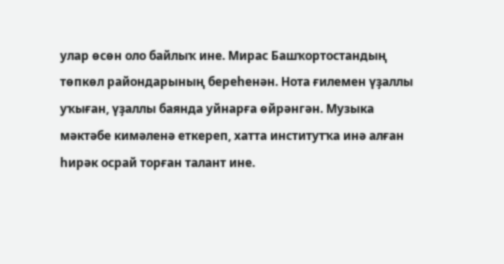улар өсөн оло байлыҡ ине. Мирас Башҡортостандың төпкөл райондарының береһенән. Нота ғилемен үҙаллы уҡыған, үҙаллы баянда уйнарға өйрәнгән. Музыка мәктәбе кимәленә еткереп, хатта институтҡа инә алған һирәк осрай торған талант ине.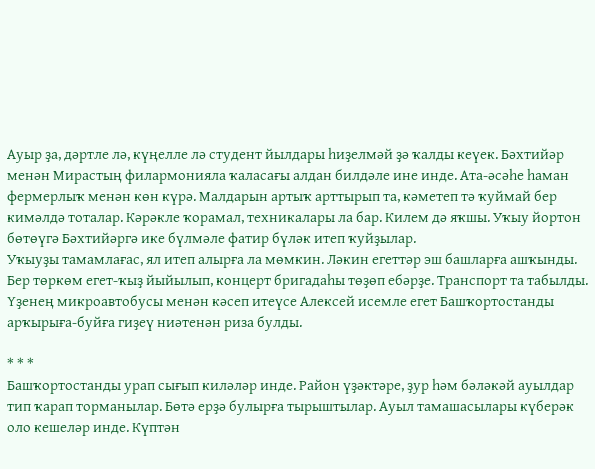Ауыр ҙа, дәртле лә, күңелле лә студент йылдары һиҙелмәй ҙә ҡалды кеүек. Бәхтийәр менән Мирастың филармонияла ҡаласағы алдан билдәле ине инде. Ата-әсәһе һаман фермерлыҡ менән көн күрә. Малдарын артыҡ арттырып та, кәметеп тә ҡуймай бер кимәлдә тоталар. Кәрәкле ҡорамал, техникалары ла бар. Килем дә яҡшы. Уҡыу йортон бөтөүгә Бәхтийәргә ике бүлмәле фатир бүләк итеп ҡуйҙылар.
Уҡыуҙы тамамлағас, ял итеп алырға ла мөмкин. Ләкин егеттәр эш башларға ашҡынды. Бер төркөм егет-ҡыҙ йыйылып, концерт бригадаһы төҙөп ебәрҙе. Транспорт та табылды. Үҙенең микроавтобусы менән кәсеп итеүсе Алексей исемле егет Башҡортостанды арҡырыға-буйға гиҙеү ниәтенән риза булды.

* * *
Башҡортостанды урап сығып киләләр инде. Район үҙәктәре, ҙур һәм бәләкәй ауылдар тип ҡарап торманылар. Бөтә ерҙә булырға тырыштылар. Ауыл тамашасылары күберәк оло кешеләр инде. Күптән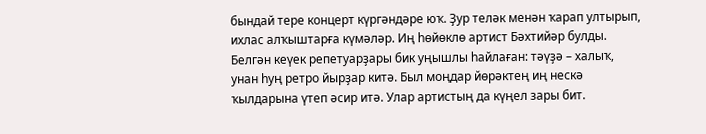бындай тере концерт күргәндәре юҡ. Ҙур теләк менән ҡарап ултырып, ихлас алҡыштарға күмәләр. Иң һөйөклө артист Бәхтийәр булды. Белгән кеүек репетуарҙары бик уңышлы һайлаған: тәүҙә – халыҡ, унан һуң ретро йырҙар китә. Был моңдар йөрәктең иң нескә ҡылдарына үтеп әсир итә. Улар артистың да күңел зары бит.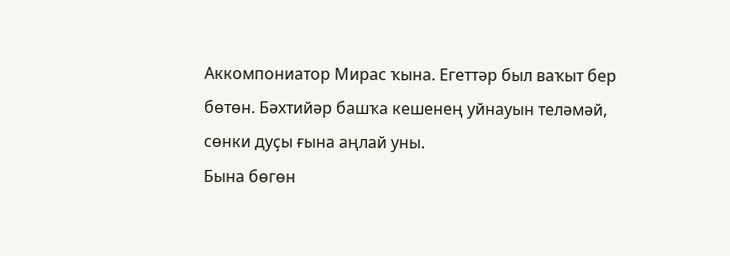Аккомпониатор Мирас ҡына. Егеттәр был ваҡыт бер бөтөн. Бәхтийәр башҡа кешенең уйнауын теләмәй, сөнки дуҫы ғына аңлай уны.
Бына бөгөн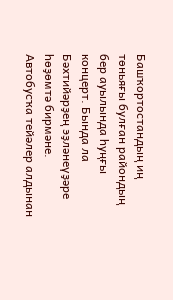Башҡортостандың иң төньяғы булған райондың бер ауылында һуңғы концерт. Бында ла Бәхтийәрҙең эҙләнеүҙәре һөҙөмтә бирмәне. Автобусҡа тейәлер алдынан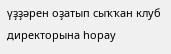үҙҙәрен оҙатып сыҡҡан клуб директорына һорау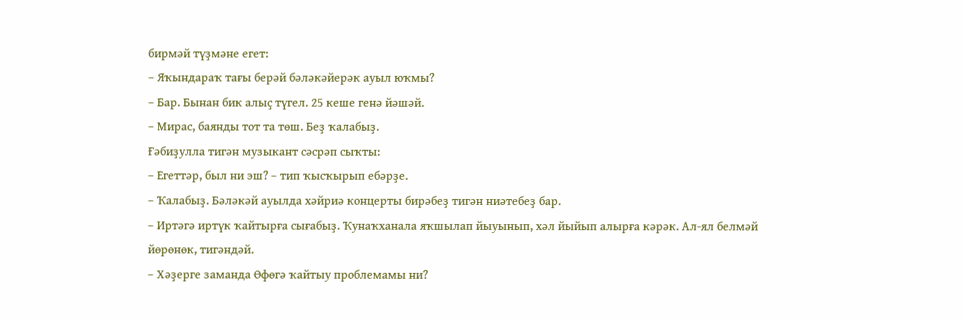бирмәй түҙмәне егет:
– Яҡындараҡ тағы берәй бәләкәйерәк ауыл юҡмы?
– Бар. Бынан бик алыҫ түгел. 25 кеше генә йәшәй.
– Мирас, баянды тот та төш. Беҙ ҡалабыҙ.
Ғәбиҙулла тигән музыкант сәсрәп сыҡты:
– Егеттәр, был ни эш? – тип ҡысҡырып ебәрҙе.
– Ҡалабыҙ. Бәләкәй ауылда хәйриә концерты бирәбеҙ тигән ниәтебеҙ бар.
– Иртәгә иртүк ҡайтырға сығабыҙ. Ҡунаҡханала яҡшылап йыуынып, хәл йыйып алырға кәрәк. Ал-ял белмәй йөрөнөк, тигәндәй.
– Хәҙерге заманда Өфөгә ҡайтыу проблемамы ни?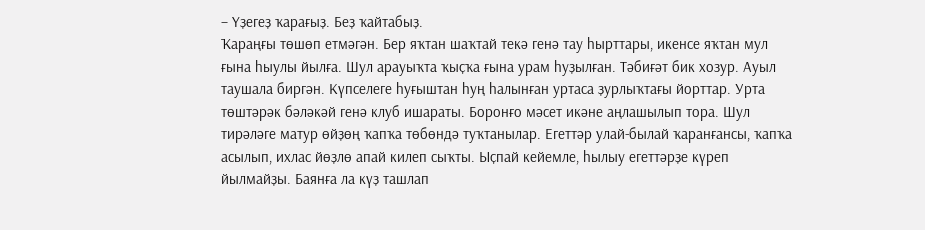– Үҙегеҙ ҡарағыҙ. Беҙ ҡайтабыҙ.
Ҡараңғы төшөп етмәгән. Бер яҡтан шаҡтай текә генә тау һырттары, икенсе яҡтан мул ғына һыулы йылға. Шул арауыҡта ҡыҫҡа ғына урам һуҙылған. Тәбиғәт бик хозур. Ауыл таушала биргән. Күпселеге һуғыштан һуң һалынған уртаса ҙурлыҡтағы йорттар. Урта төштәрәк бәләкәй генә клуб ишараты. Боронғо мәсет икәне аңлашылып тора. Шул тирәләге матур өйҙөң ҡапҡа төбөндә туҡтанылар. Егеттәр улай-былай ҡаранғансы, ҡапҡа асылып, ихлас йөҙлө апай килеп сыҡты. Ыҫпай кейемле, һылыу егеттәрҙе күреп йылмайҙы. Баянға ла күҙ ташлап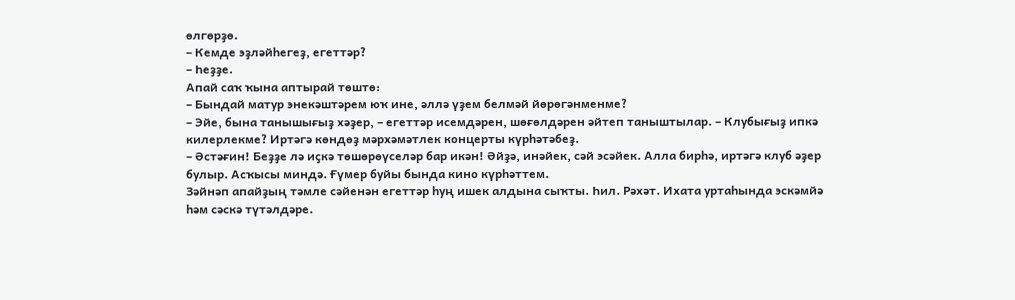өлгөрҙө.
– Кемде эҙләйһегеҙ, егеттәр?
– Һеҙҙе.
Апай саҡ ҡына аптырай төштө:
– Бындай матур энекәштәрем юҡ ине, әллә үҙем белмәй йөрөгәнменме?
– Эйе, бына танышығыҙ хәҙер, – егеттәр исемдәрен, шөғөлдәрен әйтеп таныштылар. – Клубығыҙ ипкә килерлекме? Иртәгә көндөҙ мәрхәмәтлек концерты күрһәтәбеҙ.
– Әстәғин! Беҙҙе лә иҫкә төшөрөүселәр бар икән! Әйҙә, инәйек, сәй эсәйек. Алла бирһә, иртәгә клуб әҙер булыр. Асҡысы миндә. Ғүмер буйы бында кино күрһәттем.
Зәйнәп апайҙың тәмле сәйенән егеттәр һуң ишек алдына сыҡты. Һил. Рәхәт. Ихата уртаһында эскәмйә һәм сәскә түтәлдәре.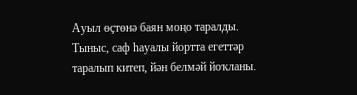Ауыл өҫтөнә баян моңо таралды.
Тыныс, саф һауалы йортта егеттәр таралып китеп, йән белмәй йоҡланы.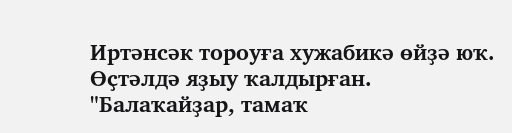Иртәнсәк тороуға хужабикә өйҙә юҡ. Өҫтәлдә яҙыу ҡалдырған. "Балаҡайҙар, тамаҡ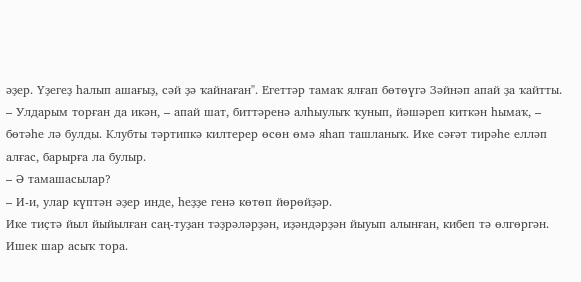әҙер. Үҙегеҙ һалып ашағыҙ, сәй ҙә ҡайнаған". Егеттәр тамаҡ ялғап бөтөүгә Зәйнәп апай ҙа ҡайтты.
– Улдарым торған да икән, – апай шат, биттәренә алһыулыҡ ҡунып, йәшәреп киткән һымаҡ, – бөтәһе лә булды. Клубты тәртипкә килтерер өсөн өмә яһап ташланыҡ. Ике сәғәт тирәһе елләп алғас, барырға ла булыр.
– Ә тамашасылар?
– И-и, улар күптән әҙер инде, һеҙҙе генә көтөп йөрөйҙәр.
Ике тиҫтә йыл йыйылған саң-туҙан тәҙрәләрҙән, иҙәндәрҙән йыуып алынған, кибеп тә өлгөргән. Ишек шар асыҡ тора.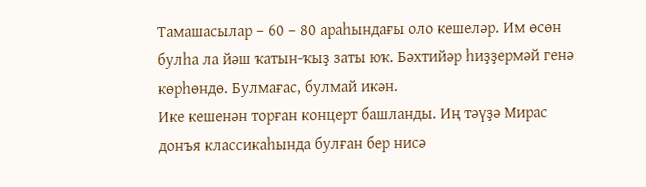Тамашасылар – 60 – 80 араһындағы оло кешеләр. Им өсөн булһа ла йәш ҡатын-ҡыҙ заты юҡ. Бәхтийәр һиҙҙермәй генә көрһөндө. Булмағас, булмай икән.
Ике кешенән торған концерт башланды. Иң тәүҙә Мирас донъя классикаһында булған бер нисә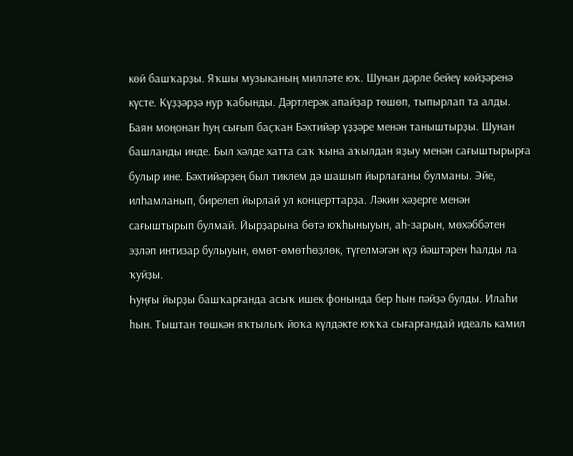көй башҡарҙы. Яҡшы музыканың милләте юҡ. Шунан дәрле бейеү көйҙәренә күсте. Күҙҙәрҙә нур ҡабынды. Дәртлерәк апайҙар төшөп, тыпырлап та алды. Баян моңонан һуң сығып баҫҡан Бәхтийәр үҙҙәре менән таныштырҙы. Шунан башланды инде. Был хәлде хатта саҡ ҡына аҡылдан яҙыу менән сағыштырырға булыр ине. Бәхтийәрҙең был тиклем дә шашып йырлағаны булманы. Эйе, илһамланып, бирелеп йырлай ул концерттарҙа. Ләкин хәҙерге менән сағыштырып булмай. Йырҙарына бөтә юҡһыныуын, аһ-зарын, мөхәббәтен эҙләп интизар булыуын, өмөт-өмөтһөҙлөк, түгелмәгән күҙ йәштәрен һалды ла ҡуйҙы.
Һуңғы йырҙы башҡарғанда асыҡ ишек фонында бер һын пәйҙә булды. Илаһи һын. Тыштан төшкән яҡтылыҡ йоҡа күлдәкте юҡҡа сығарғандай идеаль камил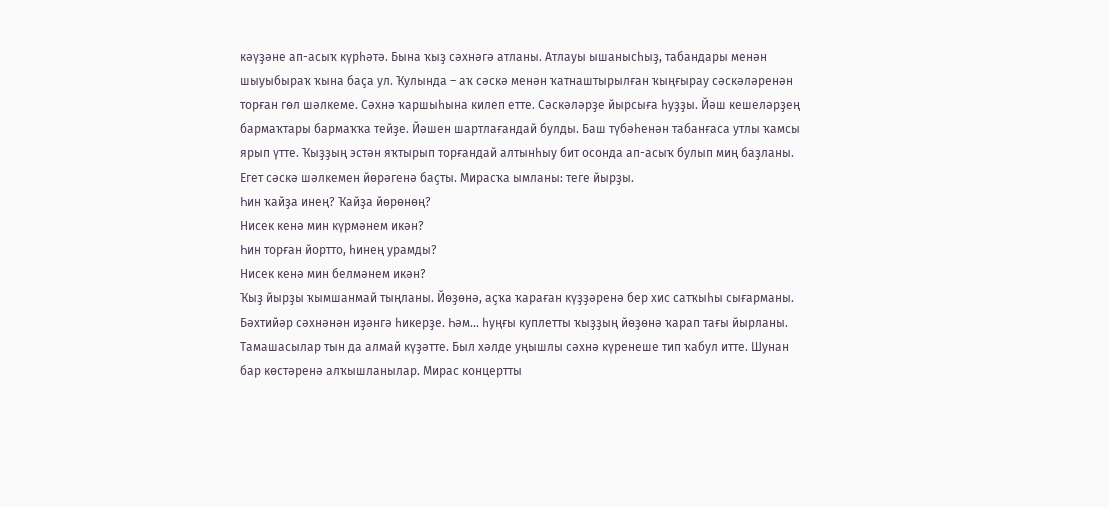кәүҙәне ап-асыҡ күрһәтә. Бына ҡыҙ сәхнәгә атланы. Атлауы ышанысһыҙ, табандары менән шыуыбыраҡ ҡына баҫа ул. Ҡулында – аҡ сәскә менән ҡатнаштырылған ҡыңғырау сәскәләренән торған гөл шәлкеме. Сәхнә ҡаршыһына килеп етте. Сәскәләрҙе йырсыға һуҙҙы. Йәш кешеләрҙең бармаҡтары бармаҡҡа тейҙе. Йәшен шартлағандай булды. Баш түбәһенән табанғаса утлы ҡамсы ярып үтте. Ҡыҙҙың эстән яҡтырып торғандай алтынһыу бит осонда ап-асыҡ булып миң баҙланы. Егет сәскә шәлкемен йөрәгенә баҫты. Мирасҡа ымланы: теге йырҙы.
Һин ҡайҙа инең? Ҡайҙа йөрөнөң?
Нисек кенә мин күрмәнем икән?
Һин торған йортто, һинең урамды?
Нисек кенә мин белмәнем икән?
Ҡыҙ йырҙы ҡымшанмай тыңланы. Йөҙөнә, аҫҡа ҡараған күҙҙәренә бер хис сатҡыһы сығарманы. Бәхтийәр сәхнәнән иҙәнгә һикерҙе. Һәм... һуңғы куплетты ҡыҙҙың йөҙөнә ҡарап тағы йырланы. Тамашасылар тын да алмай күҙәтте. Был хәлде уңышлы сәхнә күренеше тип ҡабул итте. Шунан бар көстәренә алҡышланылар. Мирас концертты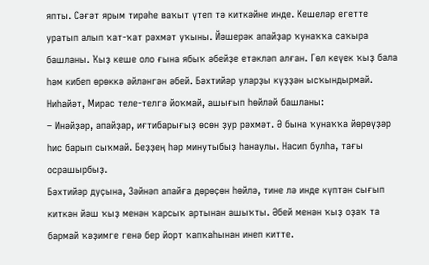япты. Сәғәт ярым тирәһе ваҡыт үтеп тә киткәйне инде. Кешеләр егетте уратып алып ҡат-ҡат рәхмәт уҡыны. Йәшерәк апайҙар ҡунаҡҡа саҡыра башланы. Ҡыҙ кеше оло ғына ябыҡ әбейҙе етәкләп алған. Гөл кеүек ҡыҙ бала һәм кибеп өрөккә әйләнгән әбей. Бәхтийәр уларҙы күҙҙән ысҡындырмай. Ниһайәт, Мирас теле-телгә йоҡмай, ашығып һөйләй башланы:
– Инәйҙәр, апайҙар, иғтибарығыҙ өсөн ҙур рәхмәт. Ә бына ҡунаҡҡа йөрөүҙәр һис барып сыҡмай. Беҙҙең һәр минутыбыҙ һанаулы. Насип булһа, тағы осрашырбыҙ.
Бәхтийәр дуҫына, Зәйнәп апайға дөрөҫөн һөйлә, тине лә инде күптән сығып киткән йәш ҡыҙ менән ҡарсыҡ артынан ашыҡты. Әбей менән ҡыҙ оҙаҡ та бармай ҡәҙимге генә бер йорт ҡапҡаһынан инеп китте.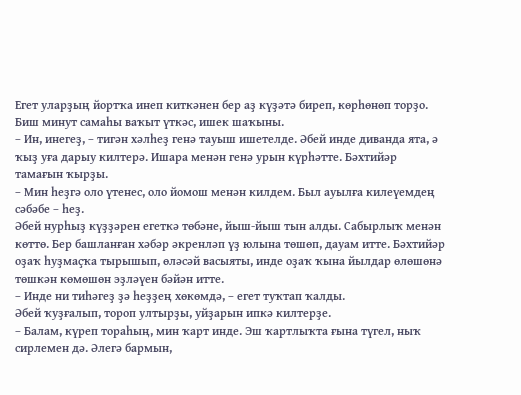Егет уларҙың йортҡа инеп киткәнен бер аҙ күҙәтә биреп, көрһөнөп торҙо. Биш минут самаһы ваҡыт үткәс, ишек шаҡыны.
– Ин, инегеҙ, – тигән хәлһеҙ генә тауыш ишетелде. Әбей инде диванда ята, ә ҡыҙ уға дарыу килтерә. Ишара менән генә урын күрһәтте. Бәхтийәр тамағын ҡырҙы.
– Мин һеҙгә оло үтенес, оло йомош менән килдем. Был ауылға килеүемдең сәбәбе – һеҙ.
Әбей нурһыҙ күҙҙәрен егеткә төбәне, йыш-йыш тын алды. Сабырлыҡ менән көттө. Бер башланған хәбәр әкренләп үҙ юлына төшөп, дауам итте. Бәхтийәр оҙаҡ һуҙмаҫҡа тырышып, өләсәй васыяты, инде оҙаҡ ҡына йылдар өлөшөнә төшкән көмөшөн эҙләүен бәйән итте.
– Инде ни тиһәгеҙ ҙә һеҙҙең хөкөмдә, – егет туҡтап ҡалды.
Әбей ҡуҙғалып, тороп ултырҙы, уйҙарын ипкә килтерҙе.
– Балам, күреп тораһың, мин ҡарт инде. Эш ҡартлыҡта ғына түгел, ныҡ сирлемен дә. Әлегә бармын,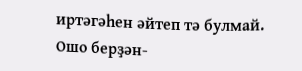иртәгәһен әйтеп тә булмай. Ошо берҙән-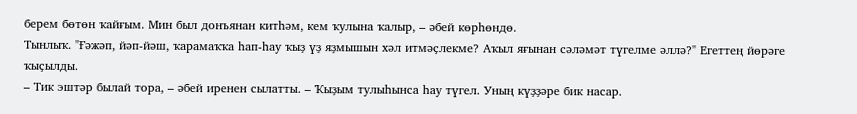берем бөтөн ҡайғым. Мин был донъянан китһәм, кем ҡулына ҡалыр, – әбей көрһөндө.
Тынлыҡ. "Ғәжәп, йәп-йәш, ҡарамаҡҡа һап-һау ҡыҙ үҙ яҙмышын хәл итмәҫлекме? Аҡыл яғынан сәләмәт түгелме әллә?" Егеттең йөрәге ҡыҫылды.
– Тик эштәр былай тора, – әбей иренен сылатты. – Ҡыҙым тулыһынса һау түгел. Уның күҙҙәре бик насар.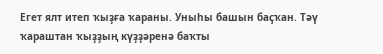Егет ялт итеп ҡыҙға ҡараны. Уныһы башын баҫҡан. Тәү ҡараштан ҡыҙҙың күҙҙәренә баҡты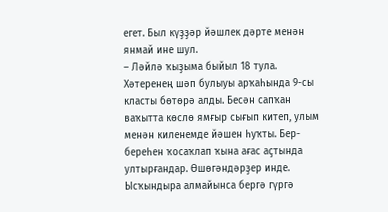егет. Был күҙҙәр йәшлек дәрте менән янмай ине шул.
– Ләйлә ҡыҙыма быйыл 18 тула. Хәтеренең шәп булыуы арҡаһында 9-сы класты бөтөрә алды. Бесән сапҡан ваҡытта көслө ямғыр сығып китеп, улым менән киленемде йәшен һуҡты. Бер-береһен ҡосаҡлап ҡына ағас аҫтында ултырғандар. Өшөгәндәрҙер инде. Ысҡындыра алмайынса бергә гүргә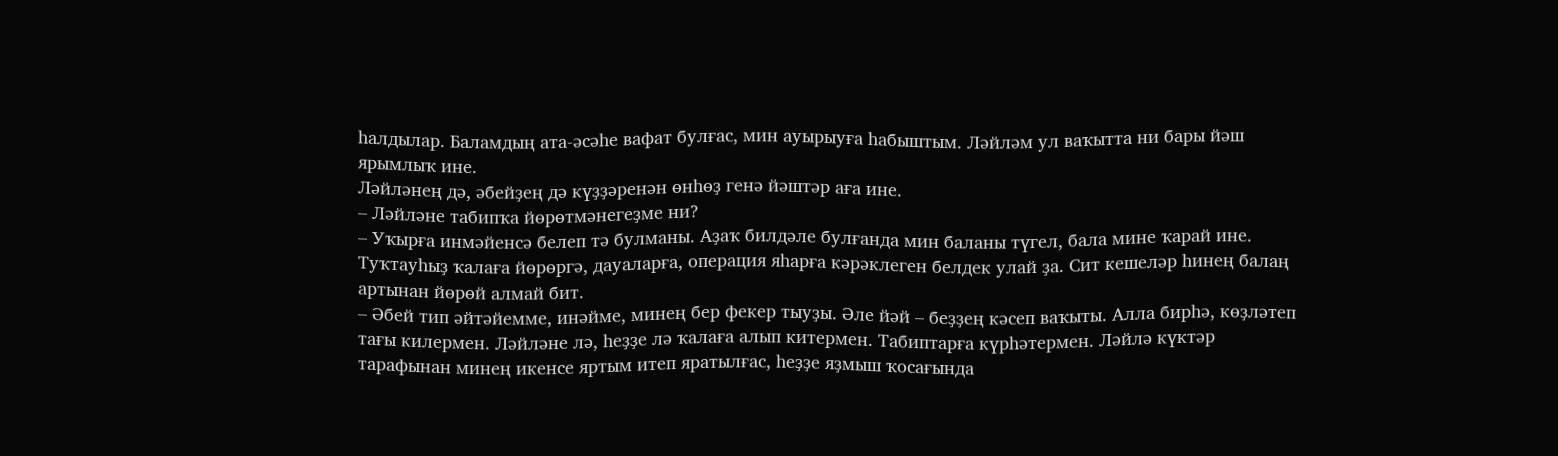һалдылар. Баламдың ата-әсәһе вафат булғас, мин ауырыуға һабыштым. Ләйләм ул ваҡытта ни бары йәш ярымлыҡ ине.
Ләйләнең дә, әбейҙең дә күҙҙәренән өнһөҙ генә йәштәр аға ине.
– Ләйләне табипҡа йөрөтмәнегеҙме ни?
– Уҡырға инмәйенсә белеп тә булманы. Аҙаҡ билдәле булғанда мин баланы түгел, бала мине ҡарай ине. Туҡтауһыҙ ҡалаға йөрөргә, дауаларға, операция яһарға кәрәклеген белдек улай ҙа. Сит кешеләр һинең балаң артынан йөрөй алмай бит.
– Әбей тип әйтәйемме, инәйме, минең бер фекер тыуҙы. Әле йәй – беҙҙең кәсеп ваҡыты. Алла бирһә, көҙләтеп тағы килермен. Ләйләне лә, һеҙҙе лә ҡалаға алып китермен. Табиптарға күрһәтермен. Ләйлә күктәр тарафынан минең икенсе яртым итеп яратылғас, һеҙҙе яҙмыш ҡосағында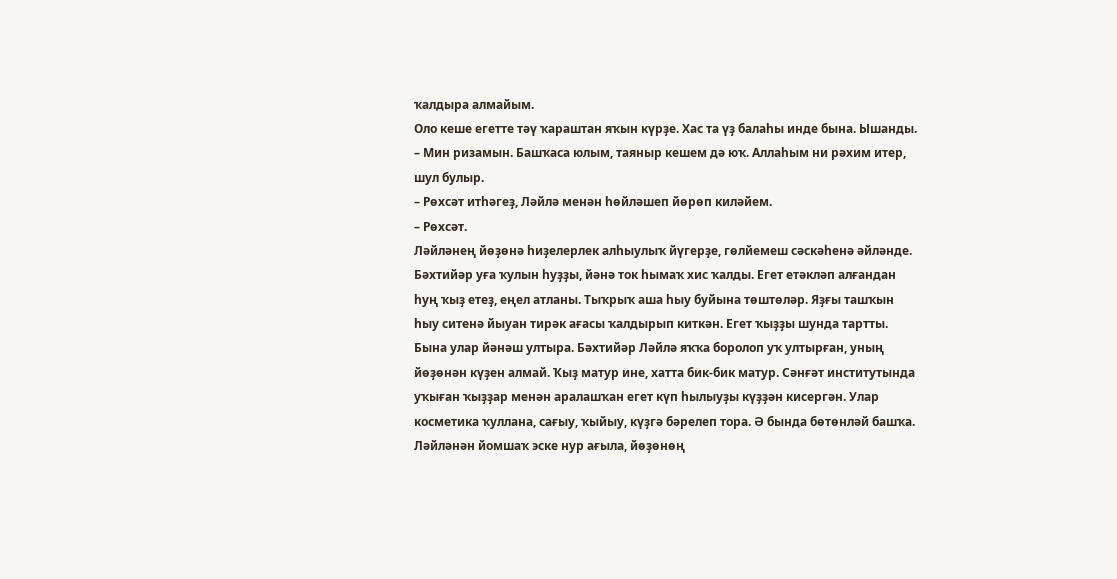ҡалдыра алмайым.
Оло кеше егетте тәү ҡараштан яҡын күрҙе. Хас та үҙ балаһы инде бына. Ышанды.
– Мин ризамын. Башҡаса юлым, таяныр кешем дә юҡ. Аллаһым ни рәхим итер, шул булыр.
– Рөхсәт итһәгеҙ, Ләйлә менән һөйләшеп йөрөп киләйем.
– Рөхсәт.
Ләйләнең йөҙөнә һиҙелерлек алһыулыҡ йүгерҙе, гөлйемеш сәскәһенә әйләнде. Бәхтийәр уға ҡулын һуҙҙы, йәнә ток һымаҡ хис ҡалды. Егет етәкләп алғандан һуң ҡыҙ етеҙ, еңел атланы. Тыҡрыҡ аша һыу буйына төштөләр. Яҙғы ташҡын һыу ситенә йыуан тирәк ағасы ҡалдырып киткән. Егет ҡыҙҙы шунда тартты.
Бына улар йәнәш ултыра. Бәхтийәр Ләйлә яҡҡа боролоп уҡ ултырған, уның йөҙөнән күҙен алмай. Ҡыҙ матур ине, хатта бик-бик матур. Сәнғәт институтында уҡыған ҡыҙҙар менән аралашҡан егет күп һылыуҙы күҙҙән кисергән. Улар косметика ҡуллана, сағыу, ҡыйыу, күҙгә бәрелеп тора. Ә бында бөтөнләй башҡа. Ләйләнән йомшаҡ эске нур ағыла, йөҙөнөң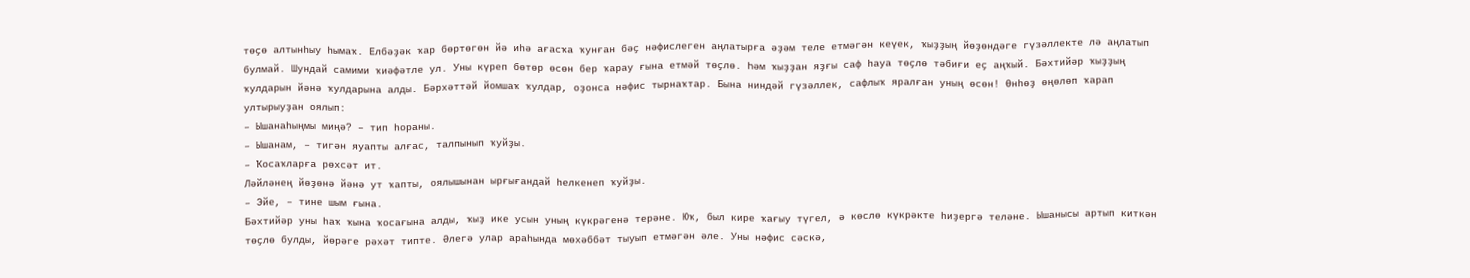төҫө алтынһыу һымаҡ. Елбәҙәк ҡар бөртөгөн йә иһә ағасҡа ҡунған бәҫ нәфислеген аңлатырға әҙәм теле етмәгән кеүек, ҡыҙҙың йөҙөндәге гүзәллекте лә аңлатып булмай. Шундай самими ҡиәфәтле ул. Уны күреп бөтөр өсөн бер ҡарау ғына етмәй төҫлө. Һәм ҡыҙҙан яҙғы саф һауа төҫлө тәбиғи еҫ аңҡый. Бәхтийәр ҡыҙҙың ҡулдарын йәнә ҡулдарына алды. Бәрхәттәй йомшаҡ ҡулдар, оҙонса нәфис тырнаҡтар. Бына ниндәй гүзәллек, сафлыҡ яралған уның өсөн! Өнһөҙ өңөлөп ҡарап ултырыуҙан оялып:
– Ышанаһыңмы миңә? – тип һораны.
– Ышанам, – тигән яуапты алғас, талпынып ҡуйҙы.
– Ҡосаҡларға рөхсәт ит.
Ләйләнең йөҙөнә йәнә ут ҡапты, оялышынан ырғығандай һелкенеп ҡуйҙы.
– Эйе, – тине шым ғына.
Бәхтийәр уны һаҡ ҡына ҡосағына алды, ҡыҙ ике усын уның күкрәгенә терәне. Юҡ, был кире ҡағыу түгел, ә көслө күкрәкте һиҙергә теләне. Ышанысы артып киткән төҫлө булды, йөрәге рәхәт типте. Әлегә улар араһында мөхәббәт тыуып етмәгән әле. Уны нәфис сәскә,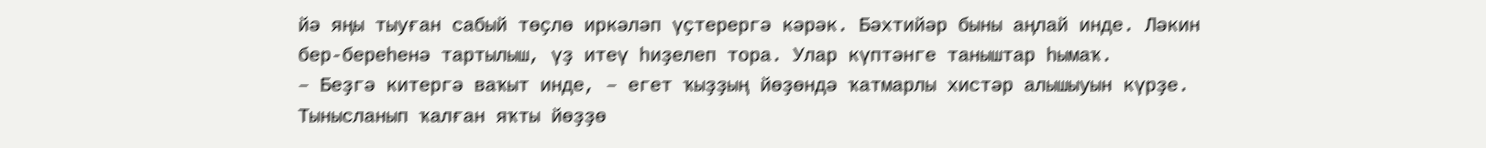йә яңы тыуған сабый төҫлө иркәләп үҫтерергә кәрәк. Бәхтийәр быны аңлай инде. Ләкин бер-береһенә тартылыш, үҙ итеү һиҙелеп тора. Улар күптәнге таныштар һымаҡ.
– Беҙгә китергә ваҡыт инде, – егет ҡыҙҙың йөҙөндә ҡатмарлы хистәр алышыуын күрҙе.
Тынысланып ҡалған яҡты йөҙҙө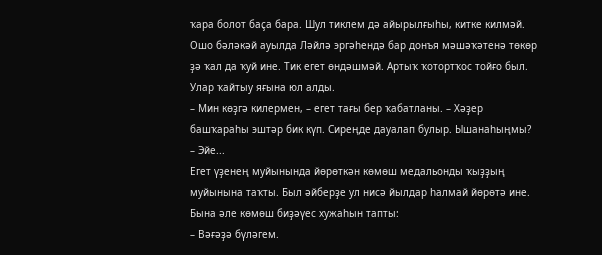ҡара болот баҫа бара. Шул тиклем дә айырылғыһы, китке килмәй. Ошо бәләкәй ауылда Ләйлә эргәһендә бар донъя мәшәҡәтенә төкөр ҙә ҡал да ҡуй ине. Тик егет өндәшмәй. Артыҡ ҡотортҡос тойғо был. Улар ҡайтыу яғына юл алды.
– Мин көҙгә килермен, – егет тағы бер ҡабатланы. – Хәҙер башҡараһы эштәр бик күп. Сиреңде дауалап булыр. Ышанаһыңмы?
– Эйе...
Егет үҙенең муйынында йөрөткән көмөш медальонды ҡыҙҙың муйынына таҡты. Был әйберҙе ул нисә йылдар һалмай йөрөтә ине. Бына әле көмөш биҙәүес хужаһын тапты:
– Вәғәҙә бүләгем.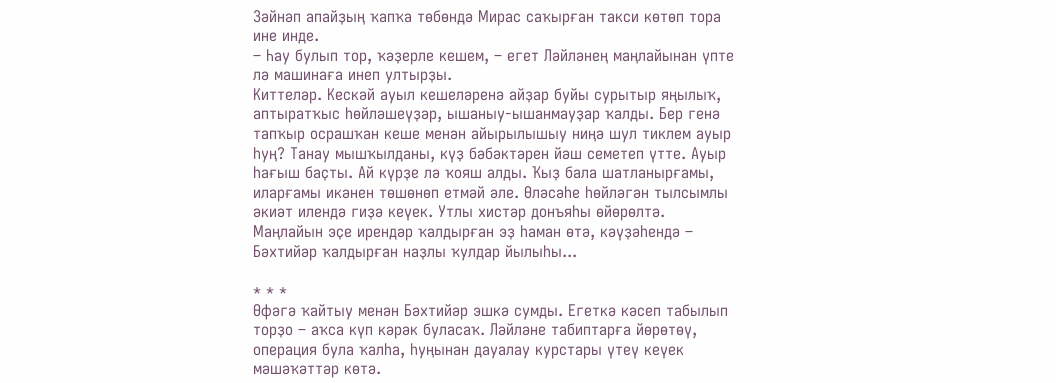Зәйнәп апайҙың ҡапҡа төбөндә Мирас саҡырған такси көтөп тора ине инде.
– Һау булып тор, ҡәҙерле кешем, – егет Ләйләнең маңлайынан үпте лә машинаға инеп ултырҙы.
Киттеләр. Кескәй ауыл кешеләренә айҙар буйы сурытыр яңылыҡ, аптыратҡыс һөйләшеүҙәр, ышаныу-ышанмауҙар ҡалды. Бер генә тапҡыр осрашҡан кеше менән айырылышыу ниңә шул тиклем ауыр һуң? Танау мышҡылданы, күҙ бәбәктәрен йәш семетеп үтте. Ауыр һағыш баҫты. Ай күрҙе лә ҡояш алды. Ҡыҙ бала шатланырғамы, иларғамы икәнен төшөнөп етмәй әле. Өләсәһе һөйләгән тылсымлы әкиәт илендә гиҙә кеүек. Утлы хистәр донъяһы өйөрөлтә. Маңлайын эҫе ирендәр ҡалдырған эҙ һаман өтә, кәүҙәһендә – Бәхтийәр ҡалдырған наҙлы ҡулдар йылыһы...

* * *
Өфәгә ҡайтыу менән Бәхтийәр эшкә сумды. Егеткә кәсеп табылып торҙо – аҡса күп кәрәк буласаҡ. Ләйләне табиптарға йөрөтөү, операция була ҡалһа, һуңынан дауалау курстары үтеү кеүек мәшәҡәттәр көтә.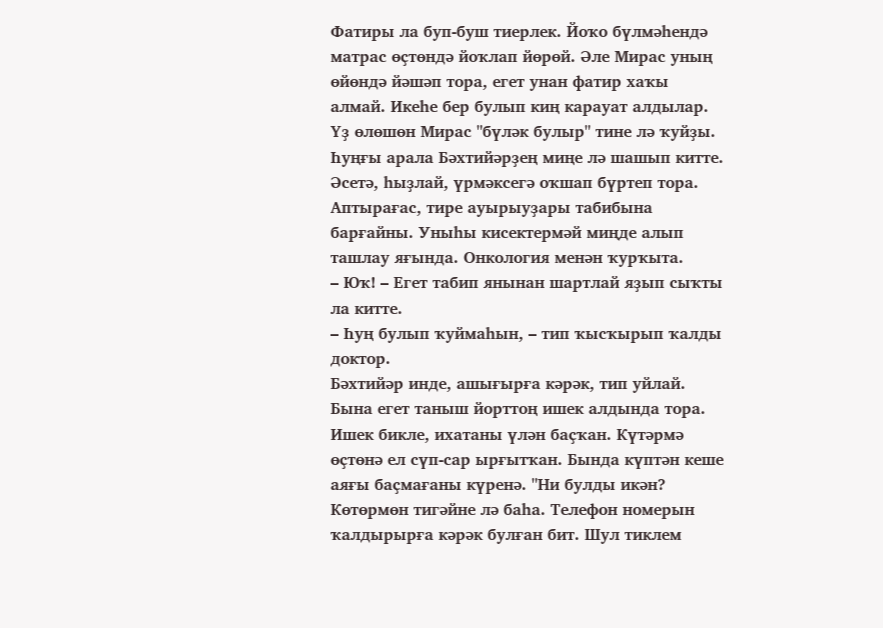Фатиры ла буп-буш тиерлек. Йоҡо бүлмәһендә матрас өҫтөндә йоҡлап йөрөй. Әле Мирас уның өйөндә йәшәп тора, егет унан фатир хаҡы алмай. Икеһе бер булып киң карауат алдылар. Үҙ өлөшөн Мирас "бүләк булыр" тине лә ҡуйҙы. Һуңғы арала Бәхтийәрҙең миңе лә шашып китте. Әсетә, һыҙлай, үрмәксегә оҡшап бүртеп тора. Аптырағас, тире ауырыуҙары табибына барғайны. Уныһы кисектермәй миңде алып ташлау яғында. Онкология менән ҡурҡыта.
– Юҡ! – Егет табип янынан шартлай яҙып сыҡты ла китте.
– Һуң булып ҡуймаһын, – тип ҡысҡырып ҡалды доктор.
Бәхтийәр инде, ашығырға кәрәк, тип уйлай.
Бына егет таныш йорттоң ишек алдында тора. Ишек бикле, ихатаны үлән баҫҡан. Күтәрмә өҫтөнә ел сүп-сар ырғытҡан. Бында күптән кеше аяғы баҫмағаны күренә. "Ни булды икән? Көтөрмөн тигәйне лә баһа. Телефон номерын ҡалдырырға кәрәк булған бит. Шул тиклем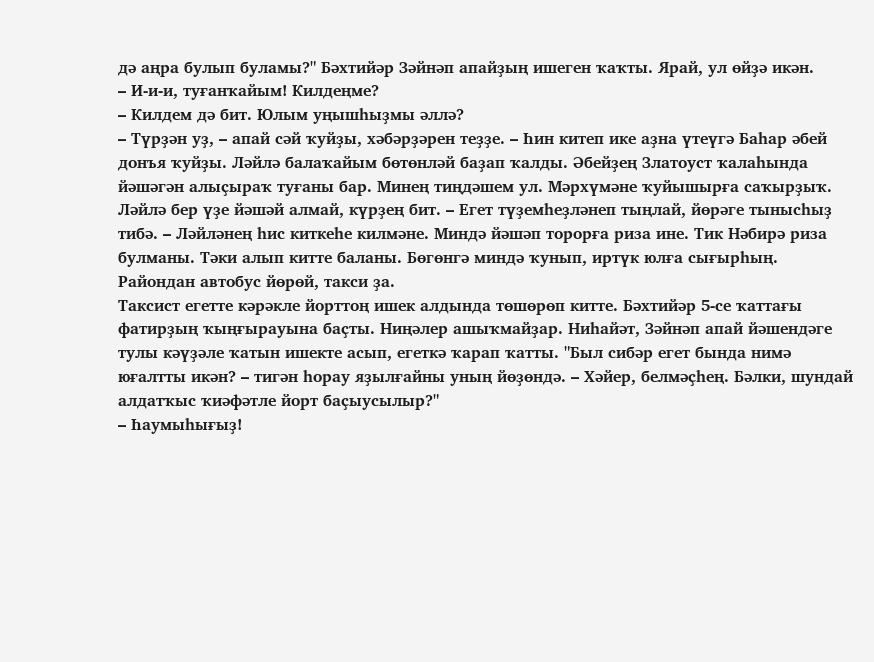дә аңра булып буламы?" Бәхтийәр Зәйнәп апайҙың ишеген ҡаҡты. Ярай, ул өйҙә икән.
– И-и-и, туғанҡайым! Килдеңме?
– Килдем дә бит. Юлым уңышһыҙмы әллә?
– Түрҙән уҙ, – апай сәй ҡуйҙы, хәбәрҙәрен теҙҙе. – Һин китеп ике аҙна үтеүгә Баһар әбей донъя ҡуйҙы. Ләйлә балаҡайым бөтөнләй баҙап ҡалды. Әбейҙең Златоуст ҡалаһында йәшәгән алыҫыраҡ туғаны бар. Минең тиңдәшем ул. Мәрхүмәне ҡуйышырға саҡырҙыҡ. Ләйлә бер үҙе йәшәй алмай, күрҙең бит. – Егет түҙемһеҙләнеп тыңлай, йөрәге тынысһыҙ тибә. – Ләйләнең һис киткеһе килмәне. Миндә йәшәп торорға риза ине. Тик Нәбирә риза булманы. Тәки алып китте баланы. Бөгөнгә миндә ҡунып, иртүк юлға сығырһың. Райондан автобус йөрөй, такси ҙа.
Таксист егетте кәрәкле йорттоң ишек алдында төшөрөп китте. Бәхтийәр 5-се ҡаттағы фатирҙың ҡыңғырауына баҫты. Ниңәлер ашыҡмайҙар. Ниһайәт, Зәйнәп апай йәшендәге тулы кәүҙәле ҡатын ишекте асып, егеткә ҡарап ҡатты. "Был сибәр егет бында нимә юғалтты икән? – тигән һорау яҙылғайны уның йөҙөндә. – Хәйер, белмәҫһең. Бәлки, шундай алдатҡыс ҡиәфәтле йорт баҫыусылыр?"
– Һаумыһығыҙ!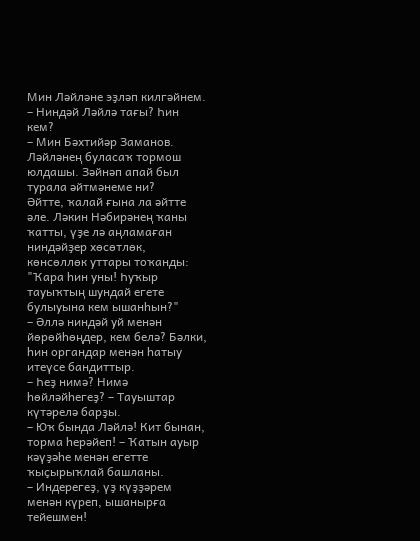Мин Ләйләне эҙләп килгәйнем.
– Ниндәй Ләйлә тағы? Һин кем?
– Мин Бәхтийәр Заманов. Ләйләнең буласаҡ тормош юлдашы. Зәйнәп апай был турала әйтмәнеме ни?
Әйтте, ҡалай ғына ла әйтте әле. Ләкин Нәбирәнең ҡаны ҡатты, үҙе лә аңламаған ниндәйҙер хөсөтлөк, көнсөллөк уттары тоҡанды: "Ҡара һин уны! Һуҡыр тауыҡтың шундай егете булыуына кем ышанһын?"
– Әллә ниндәй уй менән йөрөйһөңдер, кем белә? Бәлки, һин органдар менән һатыу итеүсе бандиттыр.
– Һеҙ нимә? Нимә һөйләйһегеҙ? – Тауыштар күтәрелә барҙы.
– Юҡ бында Ләйлә! Кит бынан, торма һерәйеп! – Ҡатын ауыр кәүҙәһе менән егетте ҡыҫырыҡлай башланы.
– Индерегеҙ, үҙ күҙҙәрем менән күреп, ышанырға тейешмен!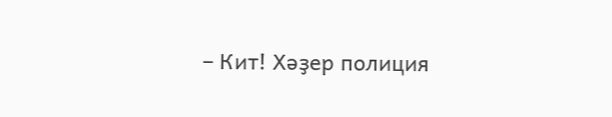– Кит! Хәҙер полиция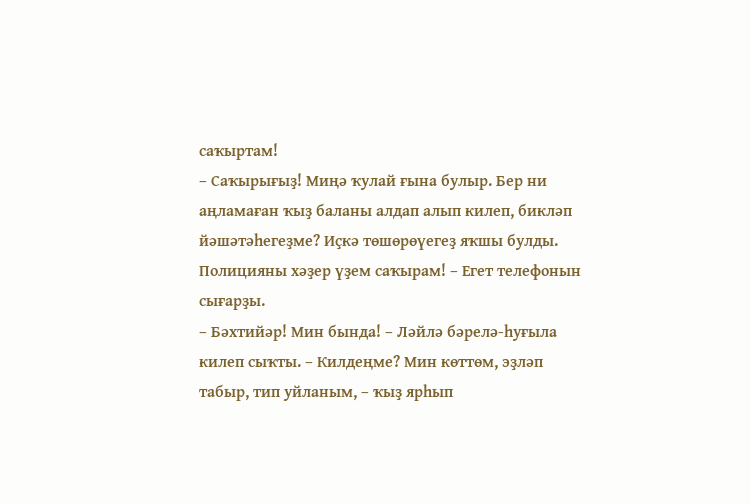саҡыртам!
– Саҡырығыҙ! Миңә ҡулай ғына булыр. Бер ни аңламаған ҡыҙ баланы алдап алып килеп, бикләп йәшәтәһегеҙме? Иҫкә төшөрөүегеҙ яҡшы булды. Полицияны хәҙер үҙем саҡырам! – Егет телефонын сығарҙы.
– Бәхтийәр! Мин бында! – Ләйлә бәрелә-һуғыла килеп сыҡты. – Килдеңме? Мин көттөм, эҙләп табыр, тип уйланым, – ҡыҙ ярһып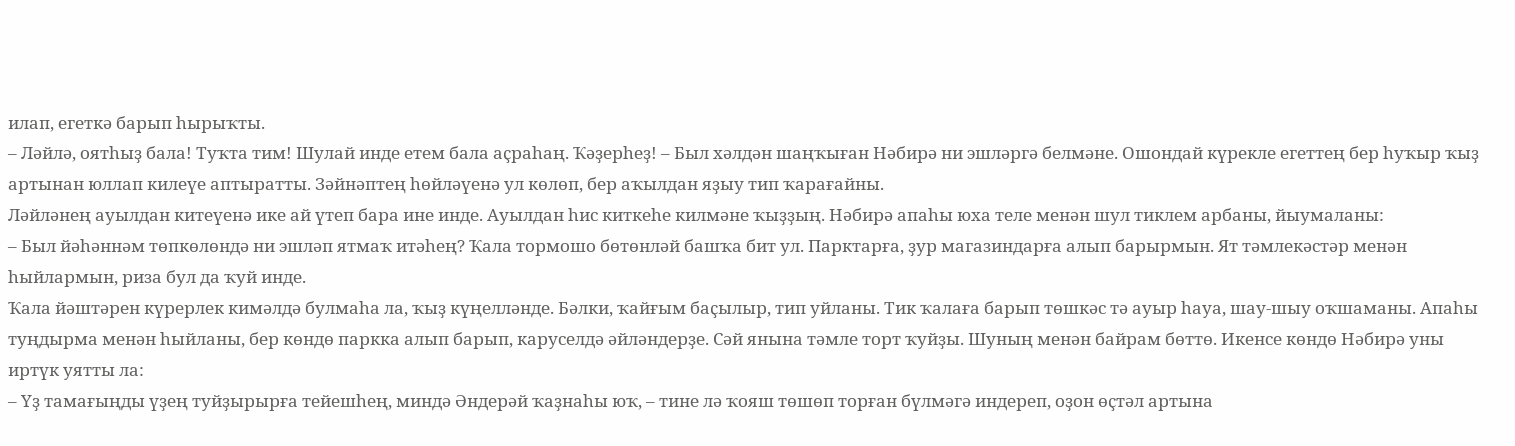илап, егеткә барып һырыҡты.
– Ләйлә, оятһыҙ бала! Туҡта тим! Шулай инде етем бала аҫраһаң. Ҡәҙерһеҙ! – Был хәлдән шаңҡыған Нәбирә ни эшләргә белмәне. Ошондай күрекле егеттең бер һуҡыр ҡыҙ артынан юллап килеүе аптыратты. Зәйнәптең һөйләүенә ул көлөп, бер аҡылдан яҙыу тип ҡарағайны.
Ләйләнең ауылдан китеүенә ике ай үтеп бара ине инде. Ауылдан һис киткеһе килмәне ҡыҙҙың. Нәбирә апаһы юха теле менән шул тиклем арбаны, йыумаланы:
– Был йәһәннәм төпкөлөндә ни эшләп ятмаҡ итәһең? Ҡала тормошо бөтөнләй башҡа бит ул. Парктарға, ҙур магазиндарға алып барырмын. Ят тәмлекәстәр менән һыйлармын, риза бул да ҡуй инде.
Ҡала йәштәрен күрерлек кимәлдә булмаһа ла, ҡыҙ күңелләнде. Бәлки, ҡайғым баҫылыр, тип уйланы. Тик ҡалаға барып төшкәс тә ауыр һауа, шау-шыу оҡшаманы. Апаһы туңдырма менән һыйланы, бер көндө паркка алып барып, каруселдә әйләндерҙе. Сәй янына тәмле торт ҡуйҙы. Шуның менән байрам бөттө. Икенсе көндө Нәбирә уны иртүк уятты ла:
– Үҙ тамағыңды үҙең туйҙырырға тейешһең, миндә Әндерәй ҡаҙнаһы юҡ, – тине лә ҡояш төшөп торған бүлмәгә индереп, оҙон өҫтәл артына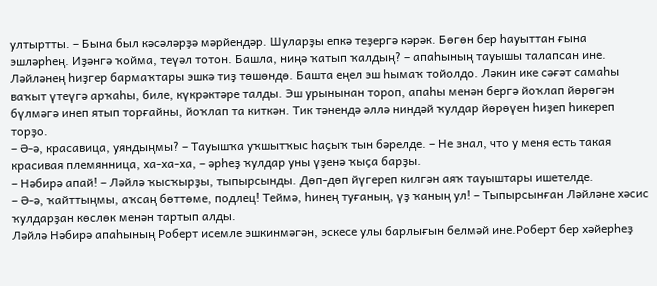ултыртты. – Бына был кәсәләрҙә мәрйендәр. Шуларҙы епкә теҙергә кәрәк. Бөгөн бер һауыттан ғына эшләрһең. Иҙәнгә ҡойма, теүәл тотон. Башла, ниңә ҡатып ҡалдың? – апаһының тауышы талапсан ине.
Ләйләнең һиҙгер бармаҡтары эшкә тиҙ төшөндө. Башта еңел эш һымаҡ тойолдо. Ләкин ике сәғәт самаһы ваҡыт үтеүгә арҡаһы, биле, күкрәктәре талды. Эш урынынан тороп, апаһы менән бергә йоҡлап йөрөгән бүлмәгә инеп ятып торғайны, йоҡлап та киткән. Тик тәнендә әллә ниндәй ҡулдар йөрөүен һиҙеп һикереп торҙо.
– Ә-ә, красавица, уяндыңмы? – Тауышҡа уҡшытҡыс һаҫыҡ тын бәрелде. – Не знал, что у меня есть такая красивая племянница, ха-ха-ха, – әрһеҙ ҡулдар уны үҙенә ҡыҫа барҙы.
– Нәбирә апай! – Ләйлә ҡысҡырҙы, тыпырсынды. Дөп-дөп йүгереп килгән аяҡ тауыштары ишетелде.
– Ә-ә, ҡайттыңмы, аҡсаң бөттөме, подлец! Теймә, һинең туғаның, үҙ ҡаның ул! – Тыпырсынған Ләйләне хәсис ҡулдарҙан көслөк менән тартып алды.
Ләйлә Нәбирә апаһының Роберт исемле эшкинмәгән, эскесе улы барлығын белмәй ине.Роберт бер хәйерһеҙ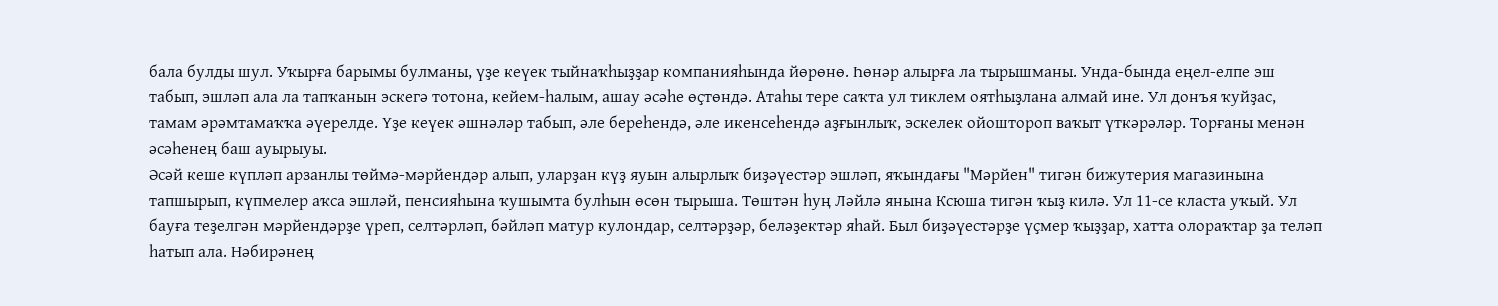бала булды шул. Уҡырға барымы булманы, үҙе кеүек тыйнаҡһыҙҙар компанияһында йөрөнө. Һөнәр алырға ла тырышманы. Унда-бында еңел-елпе эш табып, эшләп ала ла тапҡанын эскегә тотона, кейем-һалым, ашау әсәһе өҫтөндә. Атаһы тере саҡта ул тиклем оятһыҙлана алмай ине. Ул донъя ҡуйҙас, тамам әрәмтамаҡҡа әүерелде. Үҙе кеүек әшнәләр табып, әле береһендә, әле икенсеһендә аҙғынлыҡ, эскелек ойоштороп ваҡыт үткәрәләр. Торғаны менән әсәһенең баш ауырыуы.
Әсәй кеше күпләп арзанлы төймә-мәрйендәр алып, уларҙан күҙ яуын алырлыҡ биҙәүестәр эшләп, яҡындағы "Мәрйен" тигән бижутерия магазинына тапшырып, күпмелер аҡса эшләй, пенсияһына ҡушымта булһын өсөн тырыша. Төштән һуң Ләйлә янына Ксюша тигән ҡыҙ килә. Ул 11-се класта уҡый. Ул бауға теҙелгән мәрйендәрҙе үреп, селтәрләп, бәйләп матур кулондар, селтәрҙәр, беләҙектәр яһай. Был биҙәүестәрҙе үҫмер ҡыҙҙар, хатта олораҡтар ҙа теләп һатып ала. Нәбирәнең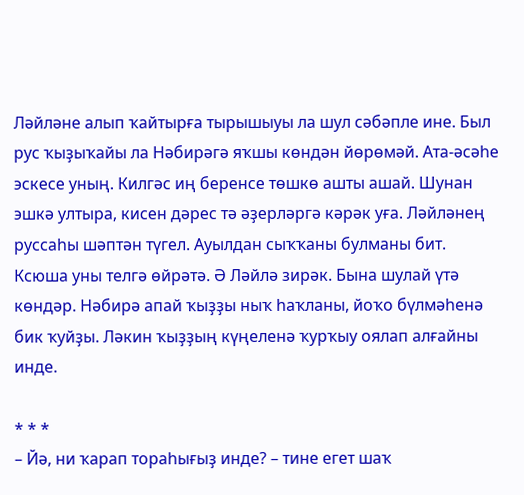Ләйләне алып ҡайтырға тырышыуы ла шул сәбәпле ине. Был рус ҡыҙыҡайы ла Нәбирәгә яҡшы көндән йөрөмәй. Ата-әсәһе эскесе уның. Килгәс иң беренсе төшкө ашты ашай. Шунан эшкә ултыра, кисен дәрес тә әҙерләргә кәрәк уға. Ләйләнең руссаһы шәптән түгел. Ауылдан сыҡҡаны булманы бит. Ксюша уны телгә өйрәтә. Ә Ләйлә зирәк. Бына шулай үтә көндәр. Нәбирә апай ҡыҙҙы ныҡ һаҡланы, йоҡо бүлмәһенә бик ҡуйҙы. Ләкин ҡыҙҙың күңеленә ҡурҡыу оялап алғайны инде.

* * *
– Йә, ни ҡарап тораһығыҙ инде? – тине егет шаҡ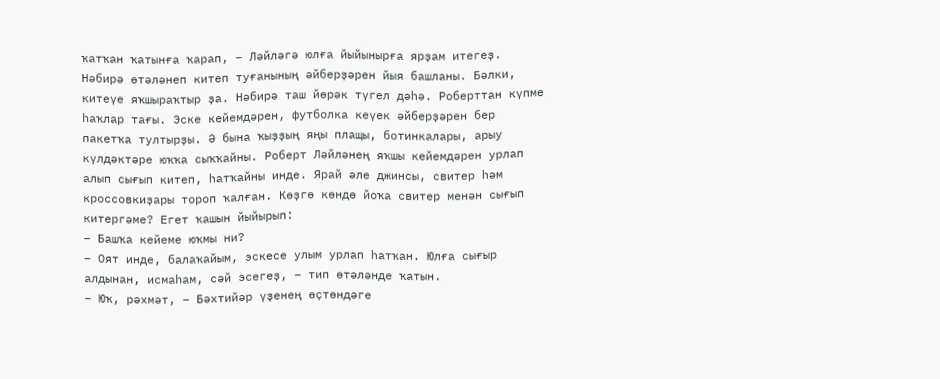ҡатҡан ҡатынға ҡарап, – Ләйләгә юлға йыйынырға ярҙам итегеҙ.
Нәбирә өтәләнеп китеп туғанының әйберҙәрен йыя башланы. Бәлки, китеүе яҡшыраҡтыр ҙа. Нәбирә таш йөрәк түгел дәһә. Роберттан күпме һаҡлар тағы. Эске кейемдәрен, футболка кеүек әйберҙәрен бер пакетҡа тултырҙы. Ә бына ҡыҙҙың яңы плащы, ботинкалары, арыу күлдәктәре юҡҡа сыҡҡайны. Роберт Ләйләнең яҡшы кейемдәрен урлап алып сығып китеп, һатҡайны инде. Ярай әле джинсы, свитер һәм кроссовкиҙары тороп ҡалған. Көҙгө көндө йоҡа свитер менән сығып китергәме? Егет ҡашын йыйырып:
– Башҡа кейеме юҡмы ни?
– Оят инде, балаҡайым, эскесе улым урлап һатҡан. Юлға сығыр алдынан, исмаһам, сәй эсегеҙ, – тип өтәләнде ҡатын.
– Юҡ, рәхмәт, – Бәхтийәр үҙенең өҫтөндәге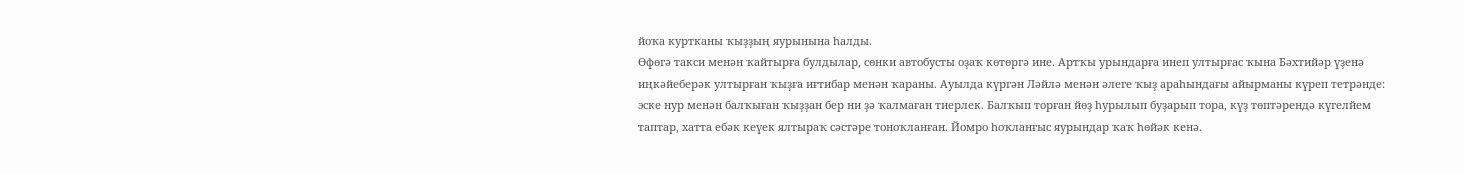йоҡа куртканы ҡыҙҙың яурынына һалды.
Өфөгә такси менән ҡайтырға булдылар, сөнки автобусты оҙаҡ көтөргә ине. Артҡы урындарға инеп ултырғас ҡына Бәхтийәр үҙенә иңкәйеберәк ултырған ҡыҙға иғтибар менән ҡараны. Ауылда күргән Ләйлә менән әлеге ҡыҙ араһындағы айырманы күреп тетрәнде: эске нур менән балҡыған ҡыҙҙан бер ни ҙә ҡалмаған тиерлек. Балҡып торған йөҙ һурылып буҙарып тора, күҙ төптәрендә күгелйем таптар, хатта ебәк кеүек ялтыраҡ сәстәре тоноҡланған. Йомро һоҡланғыс яурындар ҡаҡ һөйәк кенә.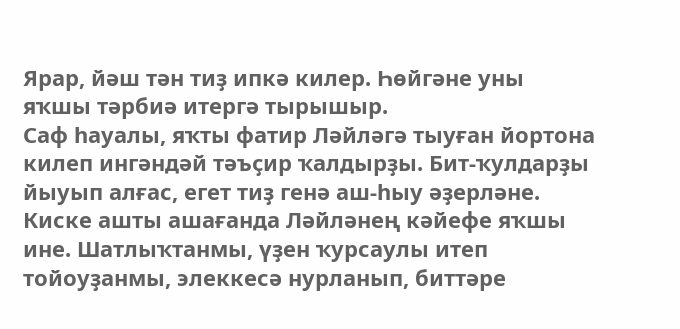Ярар, йәш тән тиҙ ипкә килер. Һөйгәне уны яҡшы тәрбиә итергә тырышыр.
Саф һауалы, яҡты фатир Ләйләгә тыуған йортона килеп ингәндәй тәъҫир ҡалдырҙы. Бит-ҡулдарҙы йыуып алғас, егет тиҙ генә аш-һыу әҙерләне. Киске ашты ашағанда Ләйләнең кәйефе яҡшы ине. Шатлыҡтанмы, үҙен ҡурсаулы итеп тойоуҙанмы, элеккесә нурланып, биттәре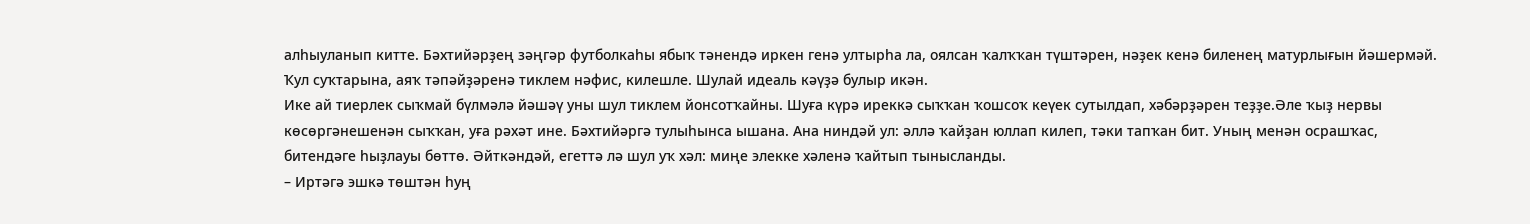алһыуланып китте. Бәхтийәрҙең зәңгәр футболкаһы ябыҡ тәнендә иркен генә ултырһа ла, оялсан ҡалҡҡан түштәрен, нәҙек кенә биленең матурлығын йәшермәй. Ҡул суҡтарына, аяҡ тәпәйҙәренә тиклем нәфис, килешле. Шулай идеаль кәүҙә булыр икән.
Ике ай тиерлек сыҡмай бүлмәлә йәшәү уны шул тиклем йонсотҡайны. Шуға күрә иреккә сыҡҡан ҡошсоҡ кеүек сутылдап, хәбәрҙәрен теҙҙе.Әле ҡыҙ нервы көсөргәнешенән сыҡҡан, уға рәхәт ине. Бәхтийәргә тулыһынса ышана. Ана ниндәй ул: әллә ҡайҙан юллап килеп, тәки тапҡан бит. Уның менән осрашҡас, битендәге һыҙлауы бөттө. Әйткәндәй, егеттә лә шул уҡ хәл: миңе элекке хәленә ҡайтып тынысланды.
– Иртәгә эшкә төштән һуң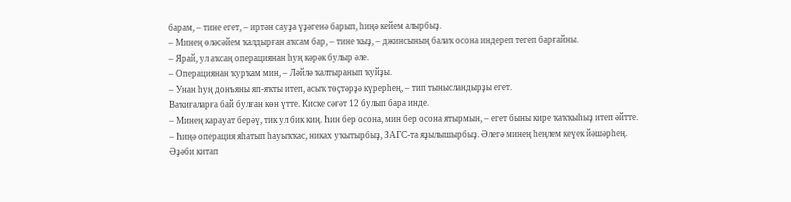барам, – тине егет, – иртән сауҙа үҙәгенә барып, һиңә кейем алырбыҙ.
– Минең өләсәйем ҡалдырған аҡсам бар, – тине ҡыҙ, – джинсының балаҡ осона индереп тегеп барғайны.
– Ярай, ул аҡсаң операциянан һуң кәрәк булыр әле.
– Операциянан ҡурҡам мин, – Ләйлә ҡалтыранып ҡуйҙы.
– Унан һуң донъяны яп-яҡты итеп, асыҡ төҫтәрҙә күрерһең, – тип тынысландырҙы егет.
Ваҡиғаларға бай булған көн үтте. Киске сәғәт 12 булып бара инде.
– Минең карауат берәү, тик ул бик киң. Һин бер осона, мин бер осона ятырмын, – егет быны кире ҡаҡҡыһыҙ итеп әйтте. – Һиңә операция яһатып һауыҡҡас, никах уҡытырбыҙ, ЗАГС-та яҙылышырбыҙ. Әлегә минең һеңлем кеүек йәшәрһең.
Әҙәби китап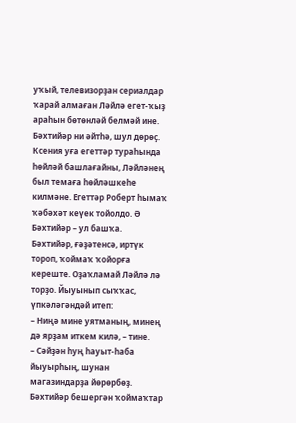уҡый, телевизорҙан сериалдар ҡарай алмаған Ләйлә егет-ҡыҙ араһын бөтөнләй белмәй ине. Бәхтийәр ни әйтһә, шул дөрөҫ. Ксения уға егеттәр тураһында һөйләй башлағайны, Ләйләнең был темаға һөйләшкеһе килмәне. Егеттәр Роберт һымаҡ ҡәбәхәт кеүек тойолдо. Ә Бәхтийәр – ул башҡа.
Бәхтийәр, ғәҙәтенсә, иртүк тороп, ҡоймаҡ ҡойорға кереште. Оҙаҡламай Ләйлә лә торҙо. Йыуынып сыҡҡас, үпкәләгәндәй итеп:
– Ниңә мине уятманың, минең дә ярҙам иткем килә, – тине.
– Сәйҙән һуң һауыт-һаба йыуырһың, шунан магазиндарҙа йөрөрбөҙ.
Бәхтийәр бешергән ҡоймаҡтар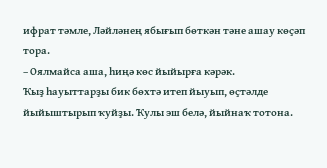ифрат тәмле, Ләйләнең ябығып бөткән тәне ашау көҫәп тора.
– Оялмайса аша, һиңә көс йыйырға кәрәк.
Ҡыҙ һауыттарҙы бик бөхтә итеп йыуып, өҫтәлде йыйыштырып ҡуйҙы. Ҡулы эш белә, йыйнаҡ тотона.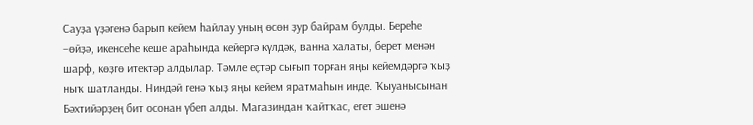Сауҙа үҙәгенә барып кейем һайлау уның өсөн ҙур байрам булды. Береһе –өйҙә, икенсеһе кеше араһында кейергә күлдәк, ванна халаты, берет менән шарф, көҙгө итектәр алдылар. Тәмле еҫтәр сығып торған яңы кейемдәргә ҡыҙ ныҡ шатланды. Ниндәй генә ҡыҙ яңы кейем яратмаһын инде. Ҡыуанысынан Бәхтийәрҙең бит осонан үбеп алды. Магазиндан ҡайтҡас, егет эшенә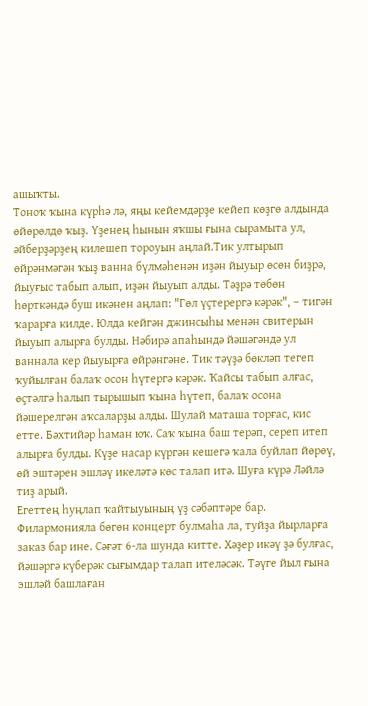ашыҡты.
Тоноҡ ҡына күрһә лә, яңы кейемдәрҙе кейеп көҙгө алдында өйөрөлдө ҡыҙ. Үҙенең һынын яҡшы ғына сырамыта ул, әйберҙәрҙең килешеп тороуын аңлай.Тик ултырып өйрәнмәгән ҡыҙ ванна бүлмәһенән иҙән йыуыр өсөн биҙрә, йыуғыс табып алып, иҙән йыуып алды. Тәҙрә төбөн һөрткәндә буш икәнен аңлап: "Гөл үҫтерергә кәрәк", – тигән ҡарарға килде. Юлда кейгән джинсыһы менән свитерын йыуып алырға булды. Нәбирә апаһындә йәшәгәндә ул ваннала кер йыуырға өйрәнгәне. Тик тәүҙә бөкләп тегеп ҡуйылған балаҡ осон һүтергә кәрәк. Ҡайсы табып алғас, өҫтәлгә һалып тырышып ҡына һүтеп, балаҡ осона йәшерелгән аҡсаларҙы алды. Шулай маташа торғас, кис етте. Бәхтийәр һаман юҡ. Саҡ ҡына баш терәп, сереп итеп алырға булды. Күҙе насар күргән кешегә ҡала буйлап йөрөү, өй эштәрен эшләү икеләтә көс талап итә. Шуға күрә Ләйлә тиҙ арый.
Егеттең һуңлап ҡайтыуының үҙ сәбәптәре бар. Филармонияла бөгөн концерт булмаһа ла, туйҙа йырларға заказ бар ине. Сәғәт 6-ла шунда китте. Хәҙер икәү ҙә булғас, йәшәргә күберәк сығымдар талап ителәсәк. Тәүге йыл ғына эшләй башлаған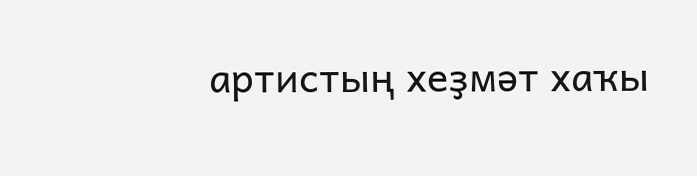артистың хеҙмәт хаҡы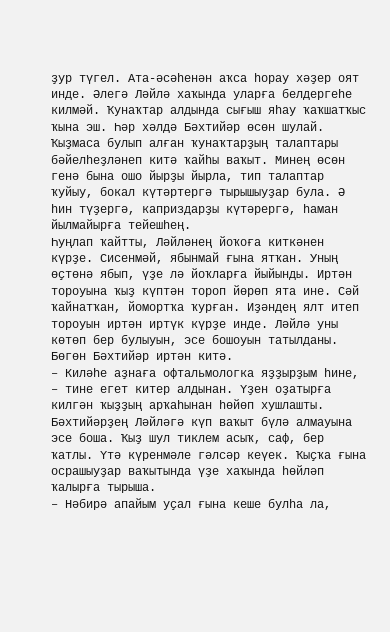ҙур түгел. Ата-әсәһенән аҡса һорау хәҙер оят инде. Әлегә Ләйлә хаҡында уларға белдергеһе килмәй. Ҡунаҡтар алдында сығыш яһау ҡаҡшатҡыс ҡына эш. Һәр хәлдә Бәхтийәр өсөн шулай. Ҡыҙмаса булып алған ҡунаҡтарҙың талаптары бәйелһеҙләнеп китә ҡайһы ваҡыт. Минең өсөн генә бына ошо йырҙы йырла, тип талаптар ҡуйыу, бокал күтәртергә тырышыуҙар була. Ә һин түҙергә, каприздарҙы күтәрергә, һаман йылмайырға тейешһең.
Һуңлап ҡайтты, Ләйләнең йоҡоға киткәнен күрҙе. Сисенмәй, ябынмай ғына ятҡан. Уның өҫтөнә ябып, үҙе лә йоҡларға йыйынды. Иртән тороуына ҡыҙ күптән тороп йөрөп ята ине. Сәй ҡайнатҡан, йомортҡа ҡурған. Иҙәндең ялт итеп тороуын иртән иртүк күрҙе инде. Ләйлә уны көтөп бер булыуын, эсе бошоуын татылданы. Бөгөн Бәхтийәр иртән китә.
– Киләһе аҙнаға офтальмологка яҙҙырҙым һине, – тине егет китер алдынан. Үҙен оҙатырға килгән ҡыҙҙың арҡаһынан һөйөп хушлашты.
Бәхтийәрҙең Ләйләгә күп ваҡыт бүлә алмауына эсе боша. Ҡыҙ шул тиклем асыҡ, саф, бер ҡатлы. Үтә күренмәле гәлсәр кеүек. Ҡыҫҡа ғына осрашыуҙар ваҡытында үҙе хаҡында һөйләп ҡалырға тырыша.
– Нәбирә апайым уҫал ғына кеше булһа ла,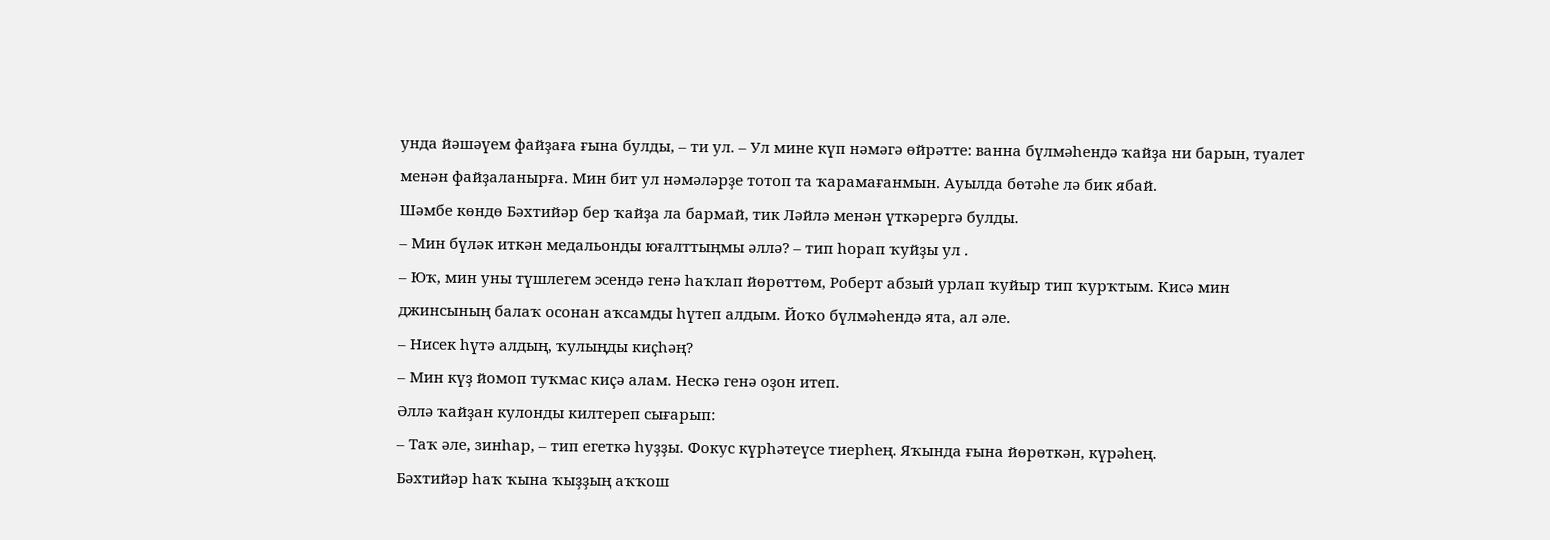унда йәшәүем файҙаға ғына булды, – ти ул. – Ул мине күп нәмәгә өйрәтте: ванна бүлмәһендә ҡайҙа ни барын, туалет менән файҙаланырға. Мин бит ул нәмәләрҙе тотоп та ҡарамағанмын. Ауылда бөтәһе лә бик ябай.
Шәмбе көндө Бәхтийәр бер ҡайҙа ла бармай, тик Ләйлә менән үткәрергә булды.
– Мин бүләк иткән медальонды юғалттыңмы әллә? – тип һорап ҡуйҙы ул .
– Юҡ, мин уны түшлегем эсендә генә һаҡлап йөрөттөм, Роберт абзый урлап ҡуйыр тип ҡурҡтым. Кисә мин джинсының балаҡ осонан аҡсамды һүтеп алдым. Йоҡо бүлмәһендә ята, ал әле.
– Нисек һүтә алдың, ҡулыңды киҫһәң?
– Мин күҙ йомоп туҡмас киҫә алам. Нескә генә оҙон итеп.
Әллә ҡайҙан кулонды килтереп сығарып:
– Таҡ әле, зинһар, – тип егеткә һуҙҙы. Фокус күрһәтеүсе тиерһең. Яҡында ғына йөрөткән, күрәһең.
Бәхтийәр һаҡ ҡына ҡыҙҙың аҡҡош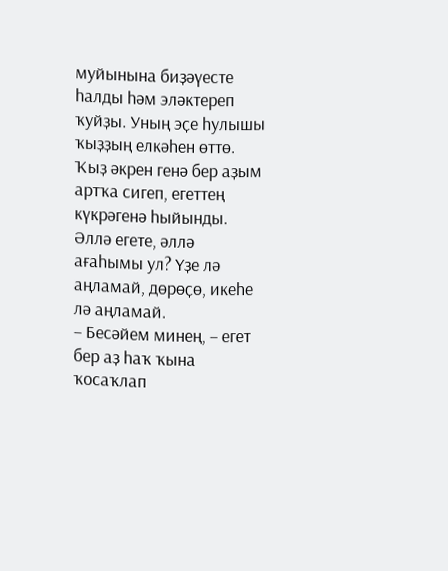муйынына биҙәүесте һалды һәм эләктереп ҡуйҙы. Уның эҫе һулышы ҡыҙҙың елкәһен өттө. Ҡыҙ әкрен генә бер аҙым артҡа сигеп, егеттең күкрәгенә һыйынды. Әллә егете, әллә ағаһымы ул? Үҙе лә аңламай, дөрөҫө, икеһе лә аңламай.
– Бесәйем минең, – егет бер аҙ һаҡ ҡына ҡосаҡлап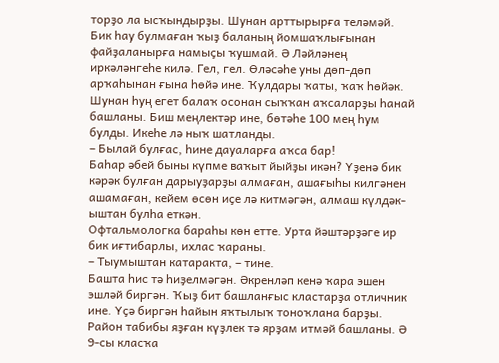торҙо ла ысҡындырҙы. Шунан арттырырға теләмәй. Бик һау булмаған ҡыҙ баланың йомшаҡлығынан файҙаланырға намыҫы ҡушмай. Ә Ләйләнең иркәләнгеһе килә. Гел, гел. Өләсәһе уны дөп-дөп арҡаһынан ғына һөйә ине. Ҡулдары ҡаты, ҡаҡ һөйәк.
Шунан һуң егет балаҡ осонан сыҡҡан аҡсаларҙы һанай башланы. Биш меңлектәр ине, бөтәһе 100 мең һум булды. Икеһе лә ныҡ шатланды.
– Былай булғас, һине дауаларға аҡса бар!
Баһар әбей быны күпме ваҡыт йыйҙы икән? Үҙенә бик кәрәк булған дарыуҙарҙы алмаған, ашағыһы килгәнен ашамаған, кейем өсөн иҫе лә китмәгән, алмаш күлдәк-ыштан булһа еткән.
Офтальмологка бараһы көн етте. Урта йәштәрҙәге ир бик иғтибарлы, ихлас ҡараны.
– Тыумыштан катаракта, – тине.
Башта һис тә һиҙелмәгән. Әкренләп кенә ҡара эшен эшләй биргән. Ҡыҙ бит башланғыс кластарҙа отличник ине. Үҫә биргән һайын яҡтылыҡ тоноҡлана барҙы. Район табибы яҙған күҙлек тә ярҙам итмәй башланы. Ә 9-сы класҡа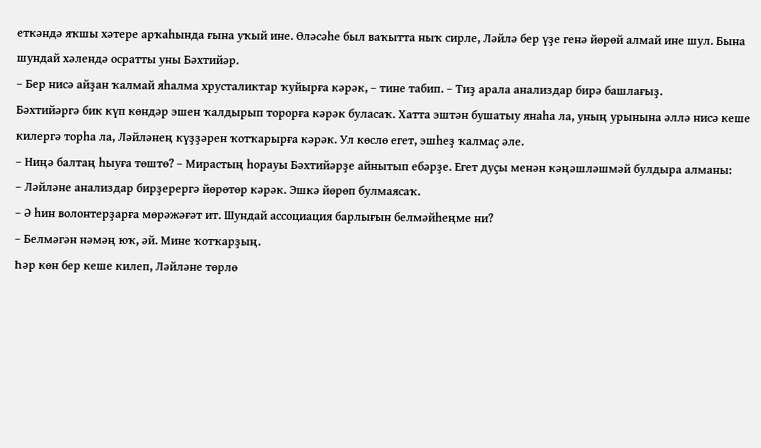еткәндә яҡшы хәтере арҡаһында ғына уҡый ине. Өләсәһе был ваҡытта ныҡ сирле, Ләйлә бер үҙе генә йөрөй алмай ине шул. Бына шундай хәлендә осратты уны Бәхтийәр.
– Бер нисә айҙан ҡалмай яһалма хрусталиктар ҡуйырға кәрәк, – тине табип. – Тиҙ арала анализдар бирә башлағыҙ.
Бәхтийәргә бик күп көндәр эшен ҡалдырып торорға кәрәк буласаҡ. Хатта эштән бушатыу янаһа ла, уның урынына әллә нисә кеше килергә торһа ла, Ләйләнең күҙҙәрен ҡотҡарырға кәрәк. Ул көслө егет, эшһеҙ ҡалмаҫ әле.
– Ниңә балтаң һыуға төштө? – Мирастың һорауы Бәхтийәрҙе айнытып ебәрҙе. Егет дуҫы менән кәңәшләшмәй булдыра алманы:
– Ләйләне анализдар бирҙерергә йөрөтөр кәрәк. Эшкә йөрөп булмаясаҡ.
– Ә һин волонтерҙарға мөрәжәғәт ит. Шундай ассоциация барлығын белмәйһеңме ни?
– Белмәгән нәмәң юҡ, әй. Мине ҡотҡарҙың.
Һәр көн бер кеше килеп, Ләйләне төрлө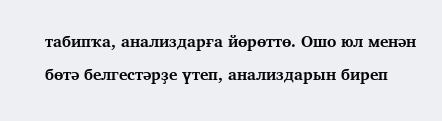табипҡа, анализдарға йөрөттө. Ошо юл менән бөтә белгестәрҙе үтеп, анализдарын биреп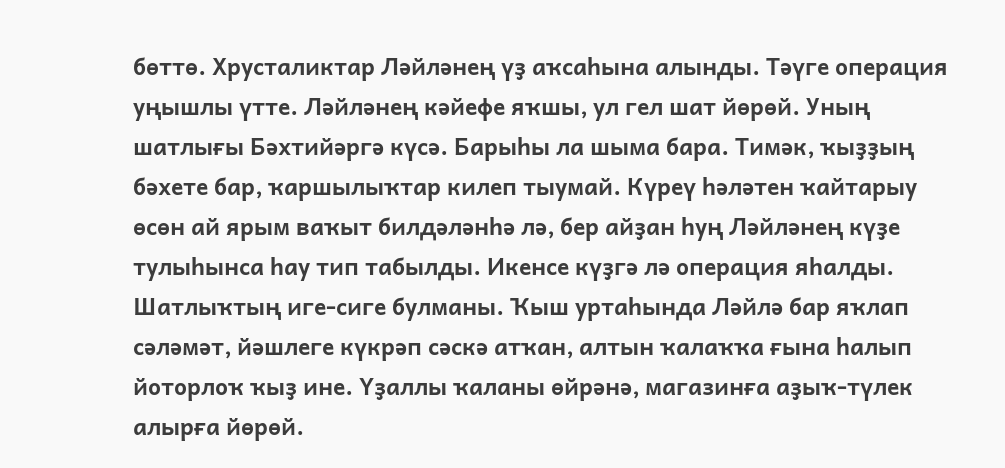бөттө. Хрусталиктар Ләйләнең үҙ аҡсаһына алынды. Тәүге операция уңышлы үтте. Ләйләнең кәйефе яҡшы, ул гел шат йөрөй. Уның шатлығы Бәхтийәргә күсә. Барыһы ла шыма бара. Тимәк, ҡыҙҙың бәхете бар, ҡаршылыҡтар килеп тыумай. Күреү һәләтен ҡайтарыу өсөн ай ярым ваҡыт билдәләнһә лә, бер айҙан һуң Ләйләнең күҙе тулыһынса һау тип табылды. Икенсе күҙгә лә операция яһалды. Шатлыҡтың иге-сиге булманы. Ҡыш уртаһында Ләйлә бар яҡлап сәләмәт, йәшлеге күкрәп сәскә атҡан, алтын ҡалаҡҡа ғына һалып йоторлоҡ ҡыҙ ине. Үҙаллы ҡаланы өйрәнә, магазинға аҙыҡ-түлек алырға йөрөй.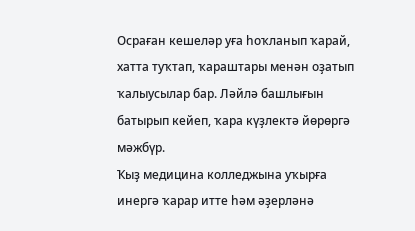Осраған кешеләр уға һоҡланып ҡарай, хатта туҡтап, ҡараштары менән оҙатып ҡалыусылар бар. Ләйлә башлығын батырып кейеп, ҡара күҙлектә йөрөргә мәжбүр.
Ҡыҙ медицина колледжына уҡырға инергә ҡарар итте һәм әҙерләнә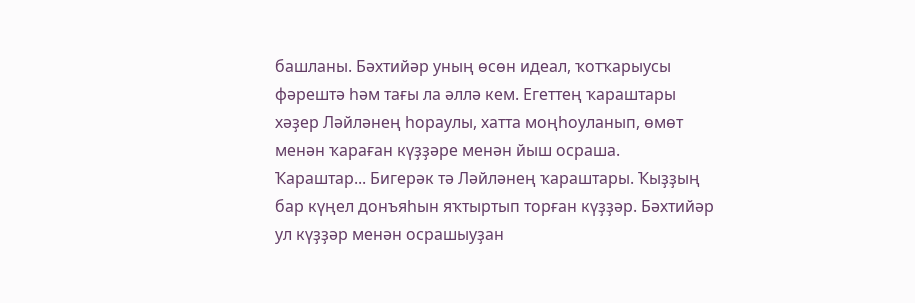башланы. Бәхтийәр уның өсөн идеал, ҡотҡарыусы фәрештә һәм тағы ла әллә кем. Егеттең ҡараштары хәҙер Ләйләнең һораулы, хатта моңһоуланып, өмөт менән ҡараған күҙҙәре менән йыш осраша.
Ҡараштар... Бигерәк тә Ләйләнең ҡараштары. Ҡыҙҙың бар күңел донъяһын яҡтыртып торған күҙҙәр. Бәхтийәр ул күҙҙәр менән осрашыуҙан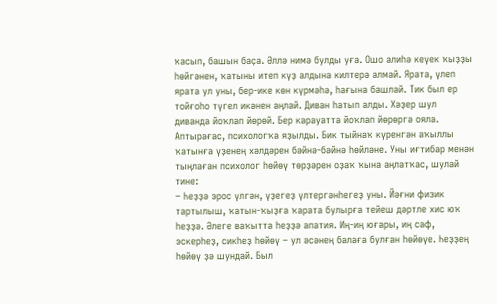ҡасып, башын баҫа. Әллә нимә булды уға. Ошо алиһә кеүек ҡыҙҙы һөйгәнен, ҡатыны итеп күҙ алдына килтерә алмай. Ярата, үлеп ярата ул уны, бер-ике көн күрмәһә, һағына башлай. Тик был ер тойғоһо түгел икәнен аңлай. Диван һатып алды. Хәҙер шул диванда йоҡлап йөрөй. Бер карауатта йоҡлап йөрөргә ояла. Аптырағас, психологҡа яҙылды. Бик тыйнаҡ күренгән аҡыллы ҡатынға үҙенең хәлдәрен бәйнә-бәйнә һөйләне. Уны иғтибар менән тыңлаған психолог һөйөү төрҙәрен оҙаҡ ҡына аңлатҡас, шулай тине:
– Һеҙҙә эрос үлгән, үҙегеҙ үлтергәнһегеҙ уны. Йәғни физик тартылыш, ҡатын-ҡыҙға ҡарата булырға тейеш дәртле хис юҡ һеҙҙә. Әлеге ваҡытта һеҙҙә апатия. Иң-иң юғары, иң саф, эскерһеҙ, сикһеҙ һөйөү – ул әсәнең балаға булған һөйөүе. Һеҙҙең һөйөү ҙә шундай. Был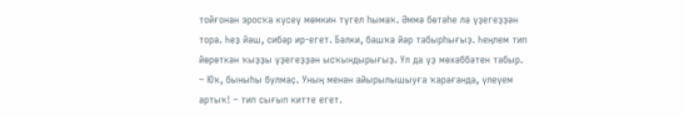тойғонан эросҡа күсеү мөмкин түгел һымаҡ. Әммә бөтәһе лә үҙегеҙҙән тора. Һеҙ йәш, сибәр ир-егет. Бәлки, башҡа йәр табырһығыҙ. Һеңлем тип йөрөткән ҡыҙҙы үҙегеҙҙән ысҡындырығыҙ. Ул да үҙ мөхәббәтен табыр.
– Юҡ, быныһы булмаҫ. Уның менән айырылышыуға ҡарағанда, үлеүем артыҡ! – тип сығып китте егет.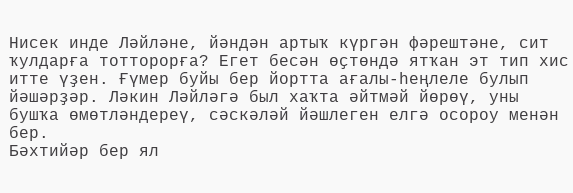Нисек инде Ләйләне, йәндән артыҡ күргән фәрештәне, сит ҡулдарға тотторорға? Егет бесән өҫтөндә ятҡан эт тип хис итте үҙен. Ғүмер буйы бер йортта ағалы-һеңлеле булып йәшәрҙәр. Ләкин Ләйләгә был хаҡта әйтмәй йөрөү, уны бушҡа өмөтләндереү, сәскәләй йәшлеген елгә осороу менән бер.
Бәхтийәр бер ял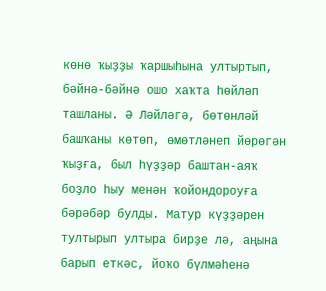көнө ҡыҙҙы ҡаршыһына ултыртып, бәйнә-бәйнә ошо хаҡта һөйләп ташланы. Ә Ләйләгә, бөтөнләй башҡаны көтөп, өмөтләнеп йөрөгән ҡыҙға, был һүҙҙәр баштан-аяҡ боҙло һыу менән ҡойондороуға бәрәбәр булды. Матур күҙҙәрен тултырып ултыра бирҙе лә, аңына барып еткәс, йоҡо бүлмәһенә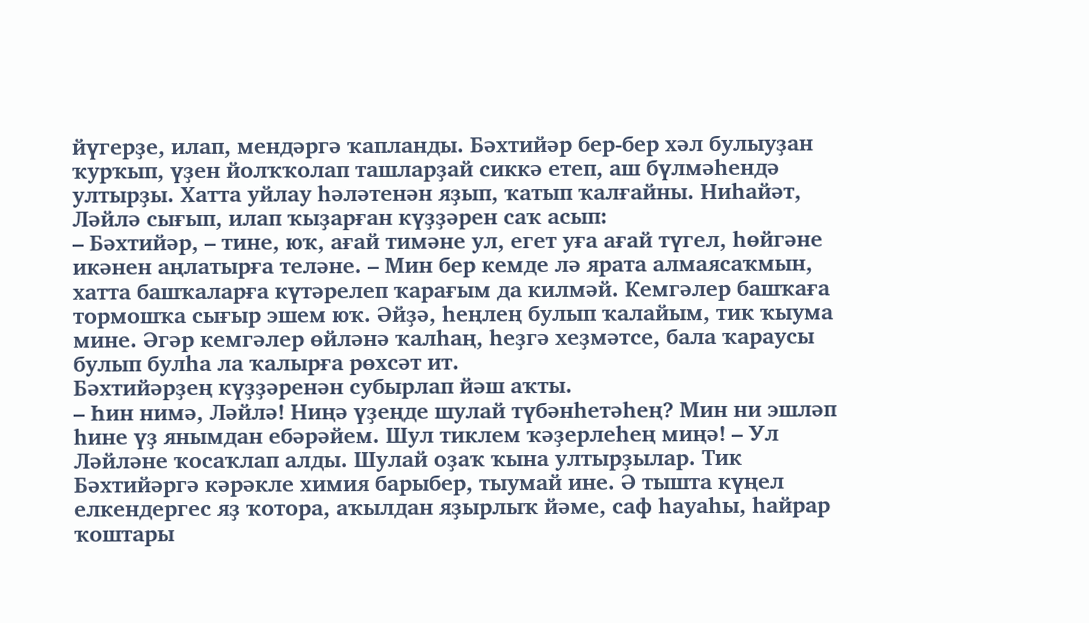йүгерҙе, илап, мендәргә ҡапланды. Бәхтийәр бер-бер хәл булыуҙан ҡурҡып, үҙен йолҡҡолап ташларҙай сиккә етеп, аш бүлмәһендә ултырҙы. Хатта уйлау һәләтенән яҙып, ҡатып ҡалғайны. Ниһайәт, Ләйлә сығып, илап ҡыҙарған күҙҙәрен саҡ асып:
– Бәхтийәр, – тине, юҡ, ағай тимәне ул, егет уға ағай түгел, һөйгәне икәнен аңлатырға теләне. – Мин бер кемде лә ярата алмаясаҡмын, хатта башҡаларға күтәрелеп ҡарағым да килмәй. Кемгәлер башҡаға тормошҡа сығыр эшем юҡ. Әйҙә, һеңлең булып ҡалайым, тик ҡыума мине. Әгәр кемгәлер өйләнә ҡалһаң, һеҙгә хеҙмәтсе, бала ҡараусы булып булһа ла ҡалырға рөхсәт ит.
Бәхтийәрҙең күҙҙәренән субырлап йәш аҡты.
– Һин нимә, Ләйлә! Ниңә үҙеңде шулай түбәнһетәһең? Мин ни эшләп һине үҙ янымдан ебәрәйем. Шул тиклем ҡәҙерлеһең миңә! – Ул Ләйләне ҡосаҡлап алды. Шулай оҙаҡ ҡына ултырҙылар. Тик Бәхтийәргә кәрәкле химия барыбер, тыумай ине. Ә тышта күңел елкендергес яҙ ҡотора, аҡылдан яҙырлыҡ йәме, саф һауаһы, һайрар ҡоштары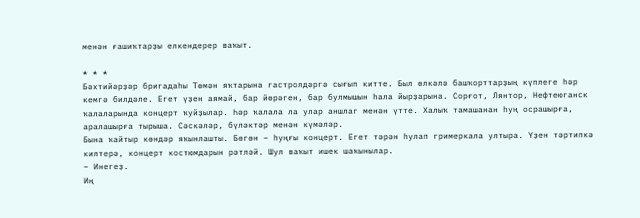менән ғашиҡтарҙы елкендерер ваҡыт.

* * *
Бәхтийәрҙәр бригадаһы Төмән яҡтарына гастролдәргә сығып китте. Был өлкәлә башҡорттарҙың күплеге һәр кемгә билдәле. Егет үҙен аямай, бар йөрәген, бар булмышын һала йырҙарына. Сорғот, Лянтор, Нефтеюганск ҡалаларында концерт ҡуйҙылар. Һәр ҡалала ла улар аншлаг менән үтте. Халыҡ тамашанан һуң осрашырға, аралашырға тырыша. Сәскәләр, бүләктәр менән күмәләр.
Бына ҡайтыр көндәр яҡынлашты. Бөгөн – һуңғы концерт. Егет тәрән һулап гримеркала ултыра. Үҙен тәртипкә килтерә, концерт костюмдарын рәтләй. Шул ваҡыт ишек шаҡынылар.
– Инегеҙ.
Иң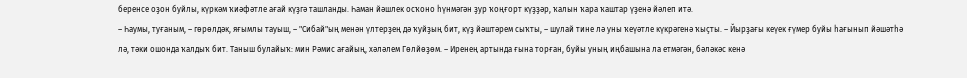беренсе оҙон буйлы, күркәм ҡиәфәтле ағай күҙгә ташланды. Һаман йәшлек осҡоно һүнмәгән ҙур ҡоңғорт күҙҙәр, ҡалын ҡара ҡаштар үҙенә йәлеп итә.
– Һаумы, туғаным, – гөрөлдәк, яғымлы тауыш, – "Сибай"ың менән үлтерҙең дә ҡуйҙың бит, күҙ йәштәрем сыҡты, – шулай тине лә уны ҡеүәтле күкрәгенә ҡыҫты. – Йырҙағы кеүек ғүмер буйы һағынып йәшәтһә лә, тәки ошонда ҡалдыҡ бит. Таныш булайыҡ: мин Рәмис ағайың, хәләлем Гөлйөҙөм. – Иренең артында ғына торған, буйы уның иңбашына ла етмәгән, бәләкәс кенә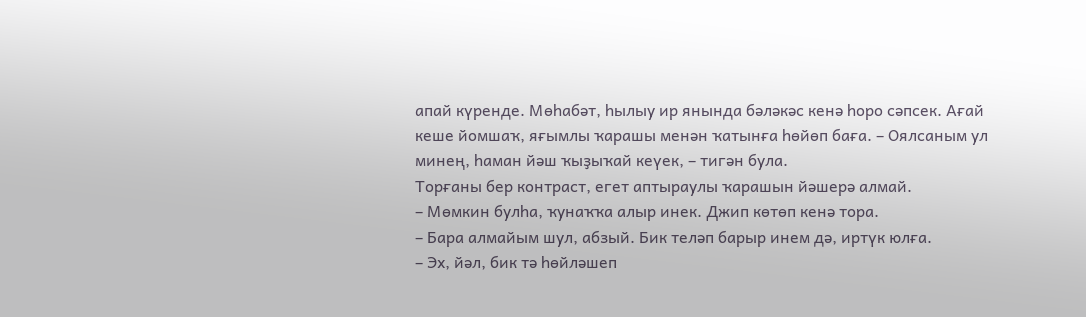апай күренде. Мөһабәт, һылыу ир янында бәләкәс кенә һоро сәпсек. Ағай кеше йомшаҡ, яғымлы ҡарашы менән ҡатынға һөйөп баға. – Оялсаным ул минең, һаман йәш ҡыҙыҡай кеүек, – тигән була.
Торғаны бер контраст, егет аптыраулы ҡарашын йәшерә алмай.
– Мөмкин булһа, ҡунаҡҡа алыр инек. Джип көтөп кенә тора.
– Бара алмайым шул, абзый. Бик теләп барыр инем дә, иртүк юлға.
– Эх, йәл, бик тә һөйләшеп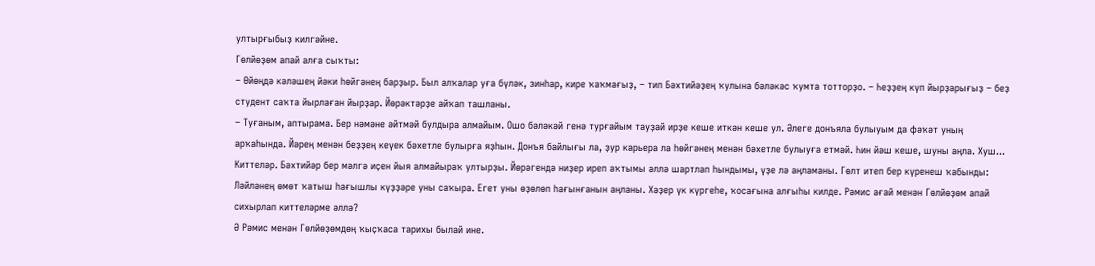ултырғыбыҙ килгәйне.
Гөлйөҙөм апай алға сыҡты:
– Өйөңдә кәләшең йәки һөйгәнең барҙыр. Был алҡалар уға бүләк, зинһар, кире ҡаҡмағыҙ, – тип Бәхтийәҙең ҡулына бәләкәс ҡумта тотторҙо. – Һеҙҙең күп йырҙарығыҙ – беҙ студент саҡта йырлаған йырҙар. Йөрәктәрҙе айҡап ташланы.
– Туғаным, аптырама. Бер нәмәне әйтмәй булдыра алмайым. Ошо бәләкәй генә турғайым тауҙай ирҙе кеше иткән кеше ул. Әлеге донъяла булыуым да фәҡәт уның арҡаһында. Йәрең менән беҙҙең кеүек бәхетле булырға яҙһын. Донъя байлығы ла, ҙур карьера ла һөйгәнең менән бәхетле булыуға етмәй. Һин йәш кеше, шуны аңла. Хуш...
Киттеләр. Бәхтийәр бер мәлгә иҫен йыя алмайыраҡ ултырҙы. Йөрәгендә ниҙер иреп аҡтымы әллә шартлап һындымы, үҙе лә аңламаны. Гөлт итеп бер күренеш ҡабынды: Ләйләнең өмөт ҡатыш һағышлы күҙҙәре уны саҡыра. Егет уны өҙөлөп һағынғанын аңланы. Хәҙер үк күргеһе, ҡосағына алғыһы килде. Рәмис ағай менән Гөлйөҙөм апай сихырлап киттеләрме әллә?
Ә Рәмис менән Гөлйөҙөмдөң ҡыҫҡаса тарихы былай ине.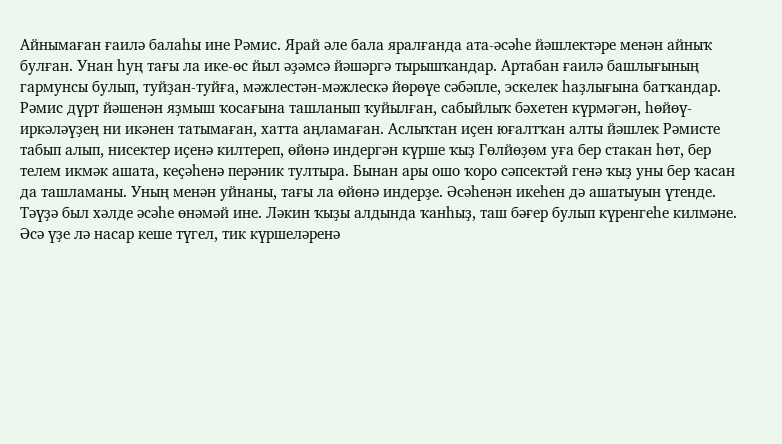Айнымаған ғаилә балаһы ине Рәмис. Ярай әле бала яралғанда ата-әсәһе йәшлектәре менән айныҡ булған. Унан һуң тағы ла ике-өс йыл әҙәмсә йәшәргә тырышҡандар. Артабан ғаилә башлығының гармунсы булып, туйҙан-туйға, мәжлестән-мәжлескә йөрөүе сәбәпле, эскелек һаҙлығына батҡандар. Рәмис дүрт йәшенән яҙмыш ҡосағына ташланып ҡуйылған, сабыйлыҡ бәхетен күрмәгән, һөйөү-иркәләүҙең ни икәнен татымаған, хатта аңламаған. Аслыҡтан иҫен юғалтҡан алты йәшлек Рәмисте табып алып, нисектер иҫенә килтереп, өйөнә индергән күрше ҡыҙ Гөлйөҙөм уға бер стакан һөт, бер телем икмәк ашата, кеҫәһенә перәник тултыра. Бынан ары ошо ҡоро сәпсектәй генә ҡыҙ уны бер ҡасан да ташламаны. Уның менән уйнаны, тағы ла өйөнә индерҙе. Әсәһенән икеһен дә ашатыуын үтенде.
Тәүҙә был хәлде әсәһе өнәмәй ине. Ләкин ҡыҙы алдында ҡанһыҙ, таш бәғер булып күренгеһе килмәне. Әсә үҙе лә насар кеше түгел, тик күршеләренә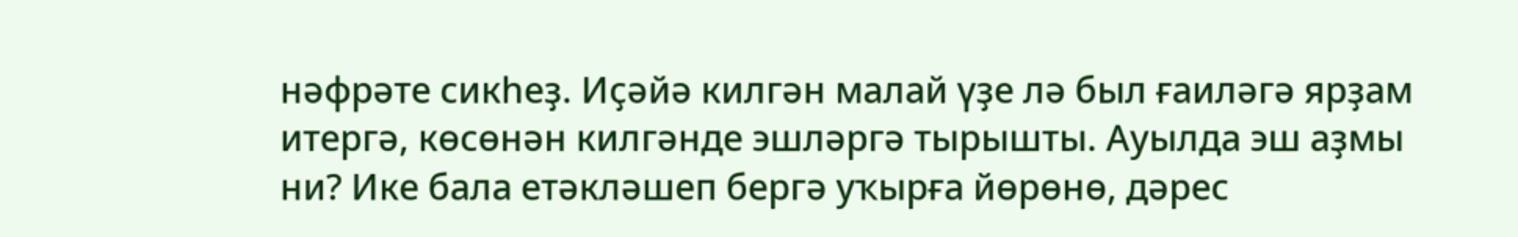нәфрәте сикһеҙ. Иҫәйә килгән малай үҙе лә был ғаиләгә ярҙам итергә, көсөнән килгәнде эшләргә тырышты. Ауылда эш аҙмы ни? Ике бала етәкләшеп бергә уҡырға йөрөнө, дәрес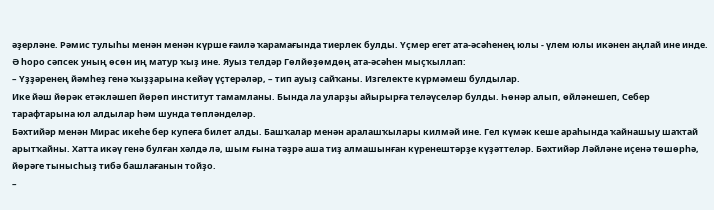әҙерләне. Рәмис тулыһы менән менән күрше ғаилә ҡарамағында тиерлек булды. Үҫмер егет ата-әсәһенең юлы - үлем юлы икәнен аңлай ине инде. Ә һоро сәпсек уның өсөн иң матур ҡыҙ ине. Яуыз телдәр Гөлйөҙөмдөң ата-әсәһен мыҫҡыллап:
– Үҙҙәренең йәмһеҙ генә ҡыҙҙарына кейәү үҫтерәләр, – тип ауыҙ сайҡаны. Изгелекте күрмәмеш булдылар.
Ике йәш йөрәк етәкләшеп йөрөп институт тамамланы. Бында ла уларҙы айырырға теләүселәр булды. Һөнәр алып, өйләнешеп, Себер тарафтарына юл алдылар һәм шунда төпләнделәр.
Бәхтийәр менән Мирас икеһе бер купеға билет алды. Башҡалар менән аралашҡылары килмәй ине. Гел күмәк кеше араһында ҡайнашыу шаҡтай арытҡайны. Хатта икәү генә булған хәлдә лә, шым ғына тәҙрә аша тиҙ алмашынған күренештәрҙе күҙәттеләр. Бәхтийәр Ләйләне иҫенә төшөрһә, йөрәге тынысһыҙ тибә башлағанын тойҙо.
–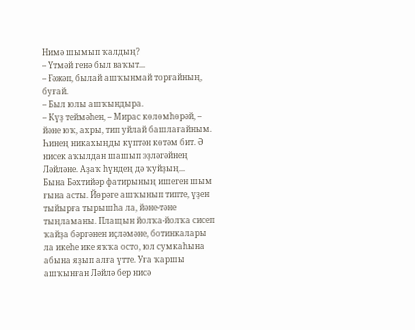Нимә шымып ҡалдың?
– Үтмәй генә был ваҡыт...
– Ғәжәп, былай ашҡынмай торғайның, буғай.
– Был юлы ашҡындыра.
– Күҙ теймәһен, – Мирас көлөмһөрәй, – йәне юҡ, ахры, тип уйлай башлағайным. Һинең никахыңды күптән көтәм бит. Ә нисек аҡылдан шашып эҙләгәйнең Ләйләне. Аҙаҡ һүндең дә ҡуйҙың...
Бына Бәхтийәр фатирының ишеген шым ғына асты. Йөрәге ашҡынып типте, үҙен тыйырға тырышһа ла, йәне-тәне тыңламаны. Плащын йолҡа-йолҡа сисеп ҡайҙа бәргәнен иҫләмәне, ботинкалары ла икеһе ике яҡҡа осто, юл сумкаһына абына яҙып алға үтте. Уға ҡаршы ашҡынған Ләйлә бер нисә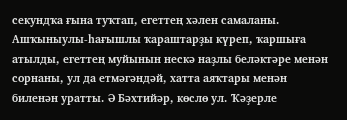секундҡа ғына туҡтап, егеттең хәлен самаланы. Ашҡыныулы-һағышлы ҡараштарҙы күреп, ҡаршыға атылды, егеттең муйынын нескә наҙлы беләктәре менән сорнаны, ул да етмәгәндәй, хатта аяҡтары менән биленән уратты. Ә Бәхтийәр, көслө ул. Ҡәҙерле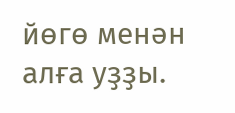йөгө менән алға уҙҙы.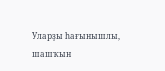Уларҙы һағынышлы, шашҡын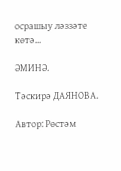осрашыу ләззәте көтә...

ӘМИНӘ.

Тәскирә ДАЯНОВА.

Автор: Рөстәм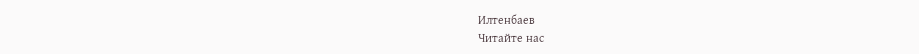Илтенбаев
Читайте нас